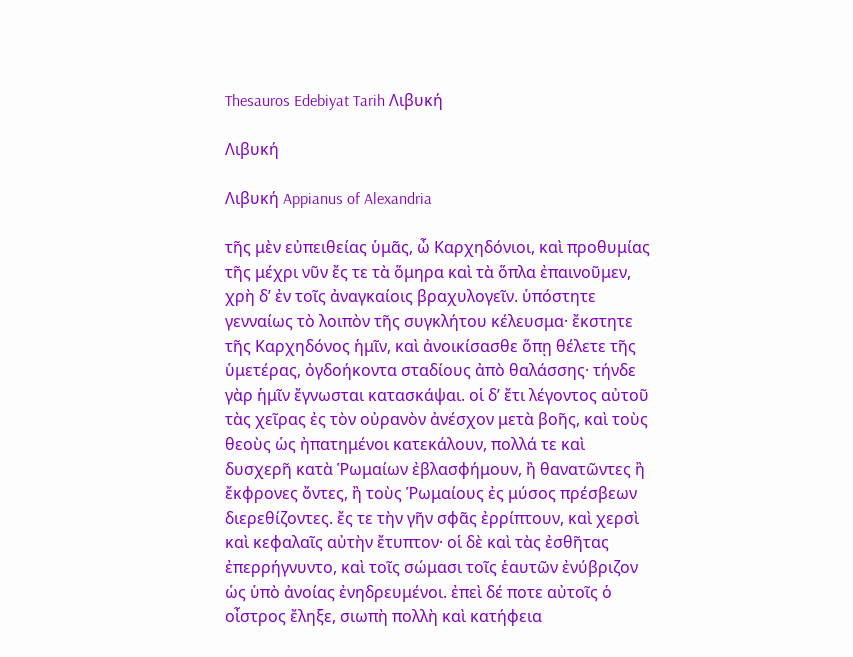Thesauros Edebiyat Tarih Λιβυκή

Λιβυκή

Λιβυκή Appianus of Alexandria

τῆς μὲν εὐπειθείας ὑμᾶς, ὦ Καρχηδόνιοι, καὶ προθυμίας τῆς μέχρι νῦν ἔς τε τὰ ὅμηρα καὶ τὰ ὅπλα ἐπαινοῦμεν, χρὴ δʼ ἐν τοῖς ἀναγκαίοις βραχυλογεῖν. ὑπόστητε γενναίως τὸ λοιπὸν τῆς συγκλήτου κέλευσμα· ἔκστητε τῆς Καρχηδόνος ἡμῖν, καὶ ἀνοικίσασθε ὅπῃ θέλετε τῆς ὑμετέρας, ὀγδοήκοντα σταδίους ἀπὸ θαλάσσης· τήνδε γὰρ ἡμῖν ἔγνωσται κατασκάψαι. οἱ δʼ ἔτι λέγοντος αὐτοῦ τὰς χεῖρας ἐς τὸν οὐρανὸν ἀνέσχον μετὰ βοῆς, καὶ τοὺς θεοὺς ὡς ἠπατημένοι κατεκάλουν, πολλά τε καὶ δυσχερῆ κατὰ Ῥωμαίων ἐβλασφήμουν, ἢ θανατῶντες ἢ ἔκφρονες ὄντες, ἢ τοὺς Ῥωμαίους ἐς μύσος πρέσβεων διερεθίζοντες. ἔς τε τὴν γῆν σφᾶς ἐρρίπτουν, καὶ χερσὶ καὶ κεφαλαῖς αὐτὴν ἔτυπτον· οἱ δὲ καὶ τὰς ἐσθῆτας ἐπερρήγνυντο, καὶ τοῖς σώμασι τοῖς ἑαυτῶν ἐνύβριζον ὡς ὑπὸ ἀνοίας ἐνηδρευμένοι. ἐπεὶ δέ ποτε αὐτοῖς ὁ οἶστρος ἔληξε, σιωπὴ πολλὴ καὶ κατήφεια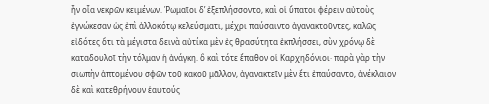ἦν οἷα νεκρῶν κειμένων. Ῥωμαῖοι δʼ ἐξεπλήσσοντο, καὶ οἱ ὕπατοι φέρειν αὐτοὺς ἐγνώκεσαν ὡς ἐπὶ ἀλλοκότῳ κελεύσματι, μέχρι παύσαιντο ἀγανακτοῦντες, καλῶς εἰδότες ὅτι τὰ μέγιστα δεινὰ αὐτίκα μὲν ἐς θρασύτητα ἐκπλήσσει, σὺν χρόνῳ δὲ καταδουλοῖ τὴν τόλμαν ἡ ἀνάγκη. ὃ καὶ τότε ἔπαθον οἱ Καρχηδόνιοι· παρὰ γὰρ τὴν σιωπὴν ἁπτομένου σφῶν τοῦ κακοῦ μᾶλλον, ἀγανακτεῖν μὲν ἔτι ἐπαύσαντο, ἀνέκλαιον δὲ καὶ κατεθρήνουν ἑαυτούς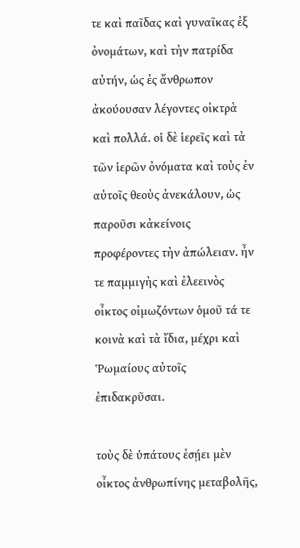τε καὶ παῖδας καὶ γυναῖκας ἐξ ὀνομάτων, καὶ τὴν πατρίδα αὐτήν, ὡς ἐς ἄνθρωπον ἀκούουσαν λέγοντες οἰκτρὰ καὶ πολλά. οἱ δὲ ἱερεῖς καὶ τὰ τῶν ἱερῶν ὀνόματα καὶ τοὺς ἐν αὐτοῖς θεοὺς ἀνεκάλουν, ὡς παροῦσι κἀκείνοις προφέροντες τὴν ἀπώλειαν. ἦν τε παμμιγὴς καὶ ἐλεεινὸς οἶκτος οἰμωζόντων ὁμοῦ τά τε κοινὰ καὶ τὰ ἴδια, μέχρι καὶ Ῥωμαίους αὐτοῖς ἐπιδακρῦσαι.

τοὺς δὲ ὑπάτους ἐσῄει μὲν οἶκτος ἀνθρωπίνης μεταβολῆς,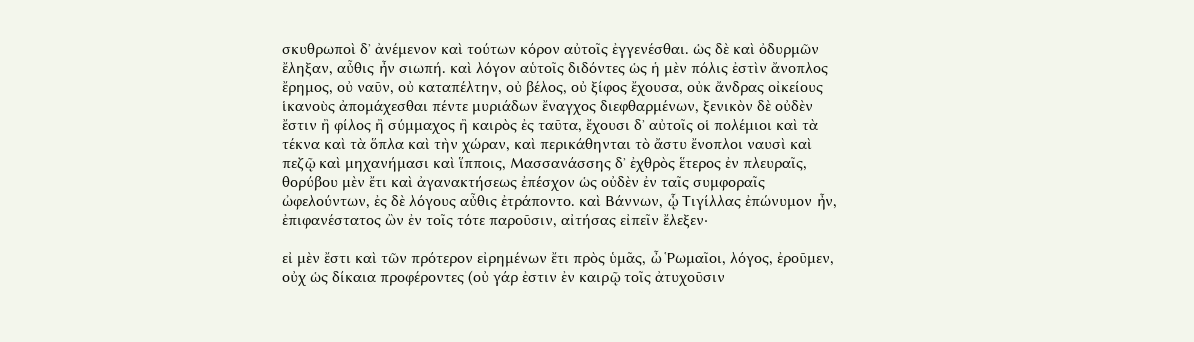σκυθρωποὶ δʼ ἀνέμενον καὶ τούτων κόρον αὐτοῖς ἐγγενέσθαι. ὡς δὲ καὶ ὀδυρμῶν ἔληξαν, αὖθις ἦν σιωπή. καὶ λόγον αὑτοῖς διδόντες ὡς ἡ μὲν πόλις ἐστὶν ἄνοπλος ἔρημος, οὐ ναῦν, οὐ καταπέλτην, οὐ βέλος, οὐ ξίφος ἔχουσα, οὐκ ἄνδρας οἰκείους ἱκανοὺς ἀπομάχεσθαι πέντε μυριάδων ἔναγχος διεφθαρμένων, ξενικὸν δὲ οὐδὲν ἔστιν ἢ φίλος ἢ σύμμαχος ἢ καιρὸς ἐς ταῦτα, ἔχουσι δʼ αὐτοῖς οἱ πολέμιοι καὶ τὰ τέκνα καὶ τὰ ὅπλα καὶ τὴν χώραν, καὶ περικάθηνται τὸ ἄστυ ἔνοπλοι ναυσὶ καὶ πεζῷ καὶ μηχανήμασι καὶ ἵπποις, Μασσανάσσης δʼ ἐχθρὸς ἕτερος ἐν πλευραῖς, θορύβου μὲν ἔτι καὶ ἀγανακτήσεως ἐπέσχον ὡς οὐδὲν ἐν ταῖς συμφοραῖς ὠφελούντων, ἐς δὲ λόγους αὖθις ἐτράποντο. καὶ Βάννων, ᾧ Τιγίλλας ἐπώνυμον ἦν, ἐπιφανέστατος ὢν ἐν τοῖς τότε παροῦσιν, αἰτήσας εἰπεῖν ἔλεξεν·

εἰ μὲν ἔστι καὶ τῶν πρότερον εἰρημένων ἔτι πρὸς ὑμᾶς, ὦ Ῥωμαῖοι, λόγος, ἐροῦμεν, οὐχ ὡς δίκαια προφέροντες (οὐ γάρ ἐστιν ἐν καιρῷ τοῖς ἀτυχοῦσιν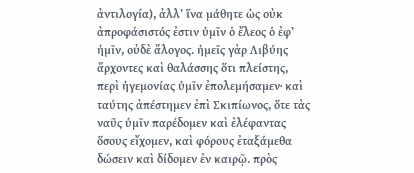ἀντιλογία), ἀλλʼ ἵνα μάθητε ὡς οὐκ ἀπροφάσιστός ἐστιν ὑμῖν ὁ ἔλεος ὁ ἐφʼ ἡμῖν, οὐδὲ ἄλογος. ἡμεῖς γὰρ Λιβύης ἄρχοντες καὶ θαλάσσης ὅτι πλείστης, περὶ ἡγεμονίας ὑμῖν ἐπολεμήσαμεν· καὶ ταύτης ἀπέστημεν ἐπὶ Σκιπίωνος, ὅτε τὰς ναῦς ὑμῖν παρέδομεν καὶ ἐλέφαντας ὅσους εἴχομεν, καὶ φόρους ἐταξάμεθα δώσειν καὶ δίδομεν ἐν καιρῷ. πρὸς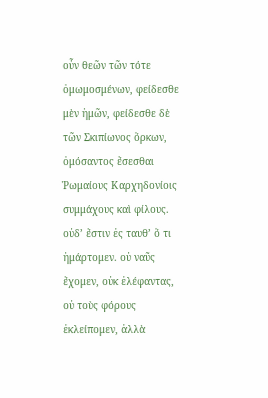οὖν θεῶν τῶν τότε ὀμωμοσμένων, φείδεσθε μὲν ἡμῶν, φείδεσθε δὲ τῶν Σκιπίωνος ὅρκων, ὀμόσαντος ἔσεσθαι Ῥωμαίους Καρχηδονίοις συμμάχους καὶ φίλους. οὐδʼ ἔστιν ἐς ταυθʼ ὅ τι ἡμάρτομεν. οὐ ναῦς ἔχομεν, οὐκ ἐλέφαντας, οὐ τοὺς φόρους ἐκλείπομεν, ἀλλὰ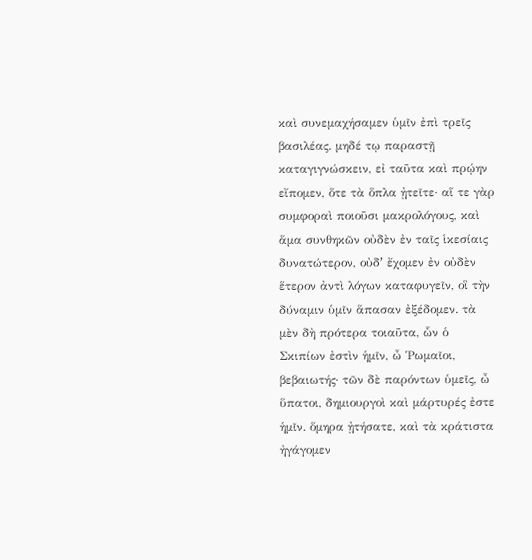καὶ συνεμαχήσαμεν ὑμῖν ἐπὶ τρεῖς βασιλέας. μηδέ τῳ παραστῇ καταγιγνώσκειν, εἰ ταῦτα καὶ πρῴην εἴπομεν, ὅτε τὰ ὅπλα ᾐτεῖτε· αἵ τε γὰρ συμφοραὶ ποιοῦσι μακρολόγους, καὶ ἅμα συνθηκῶν οὐδὲν ἐν ταῖς ἱκεσίαις δυνατώτερον, οὐδʼ ἔχομεν ἐν οὐδὲν ἕτερον ἀντὶ λόγων καταφυγεῖν, οἳ τὴν δύναμιν ὑμῖν ἅπασαν ἐξέδομεν. τὰ μὲν δὴ πρότερα τοιαῦτα, ὧν ὁ Σκιπίων ἐστὶν ἡμῖν, ὦ Ῥωμαῖοι, βεβαιωτής· τῶν δὲ παρόντων ὑμεῖς, ὦ ὕπατοι, δημιουργοὶ καὶ μάρτυρές ἐστε ἡμῖν. ὅμηρα ᾐτήσατε, καὶ τὰ κράτιστα ἠγάγομεν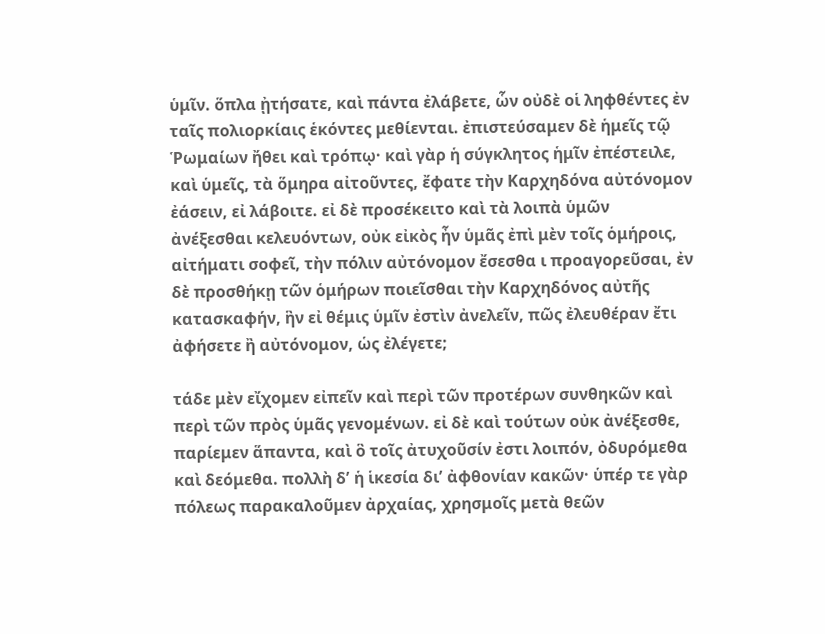ὑμῖν. ὅπλα ᾐτήσατε, καὶ πάντα ἐλάβετε, ὧν οὐδὲ οἱ ληφθέντες ἐν ταῖς πολιορκίαις ἑκόντες μεθίενται. ἐπιστεύσαμεν δὲ ἡμεῖς τῷ Ῥωμαίων ἤθει καὶ τρόπῳ· καὶ γὰρ ἡ σύγκλητος ἡμῖν ἐπέστειλε, καὶ ὑμεῖς, τὰ ὅμηρα αἰτοῦντες, ἔφατε τὴν Καρχηδόνα αὐτόνομον ἐάσειν, εἰ λάβοιτε. εἰ δὲ προσέκειτο καὶ τὰ λοιπὰ ὑμῶν ἀνέξεσθαι κελευόντων, οὐκ εἰκὸς ἦν ὑμᾶς ἐπὶ μὲν τοῖς ὁμήροις, αἰτήματι σοφεῖ, τὴν πόλιν αὐτόνομον ἔσεσθα ι προαγορεῦσαι, ἐν δὲ προσθήκῃ τῶν ὁμήρων ποιεῖσθαι τὴν Καρχηδόνος αὐτῆς κατασκαφήν, ἣν εἰ θέμις ὑμῖν ἐστὶν ἀνελεῖν, πῶς ἐλευθέραν ἔτι ἀφήσετε ἢ αὐτόνομον, ὡς ἐλέγετε;

τάδε μὲν εἴχομεν εἰπεῖν καὶ περὶ τῶν προτέρων συνθηκῶν καὶ περὶ τῶν πρὸς ὑμᾶς γενομένων. εἰ δὲ καὶ τούτων οὐκ ἀνέξεσθε, παρίεμεν ἅπαντα, καὶ ὃ τοῖς ἀτυχοῦσίν ἐστι λοιπόν, ὀδυρόμεθα καὶ δεόμεθα. πολλὴ δʼ ἡ ἱκεσία διʼ ἀφθονίαν κακῶν· ὑπέρ τε γὰρ πόλεως παρακαλοῦμεν ἀρχαίας, χρησμοῖς μετὰ θεῶν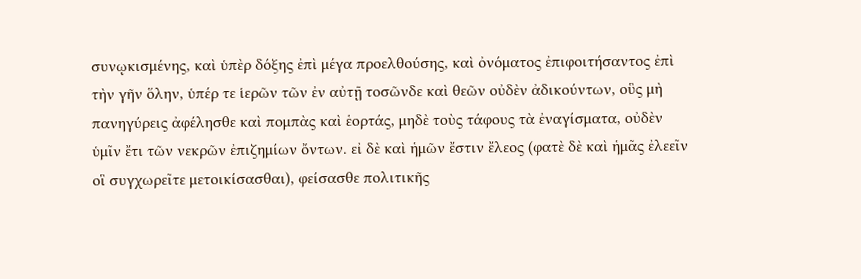συνῳκισμένης, καὶ ὑπὲρ δόξης ἐπὶ μέγα προελθούσης, καὶ ὀνόματος ἐπιφοιτήσαντος ἐπὶ τὴν γῆν ὅλην, ὑπέρ τε ἱερῶν τῶν ἐν αὐτῇ τοσῶνδε καὶ θεῶν οὐδὲν ἀδικούντων, οὓς μὴ πανηγύρεις ἀφέλησθε καὶ πομπὰς καὶ ἑορτάς, μηδὲ τοὺς τάφους τὰ ἐναγίσματα, οὐδὲν ὑμῖν ἔτι τῶν νεκρῶν ἐπιζημίων ὄντων. εἰ δὲ καὶ ἡμῶν ἔστιν ἔλεος (φατὲ δὲ καὶ ἡμᾶς ἐλεεῖν οἳ συγχωρεῖτε μετοικίσασθαι), φείσασθε πολιτικῆς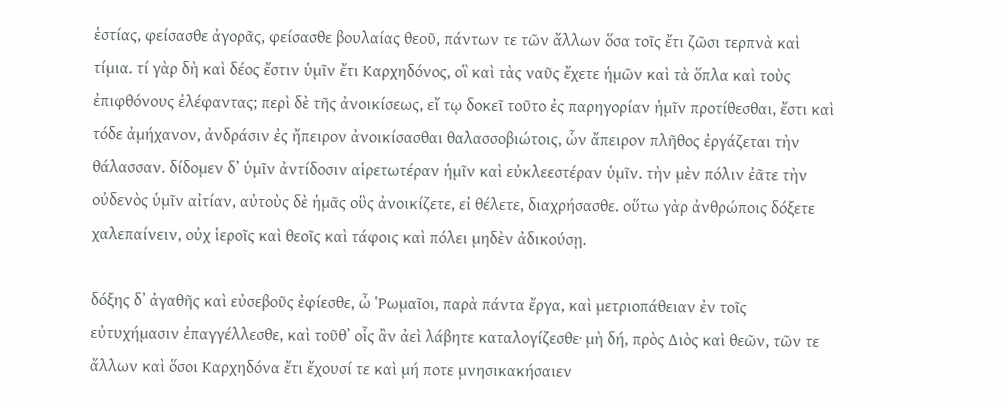ἑστίας, φείσασθε ἀγορᾶς, φείσασθε βουλαίας θεοῦ, πάντων τε τῶν ἄλλων ὅσα τοῖς ἔτι ζῶσι τερπνὰ καὶ τίμια. τί γὰρ δὴ καὶ δέος ἔστιν ὑμῖν ἔτι Καρχηδόνος, οἳ καὶ τὰς ναῦς ἔχετε ἡμῶν καὶ τὰ ὅπλα καὶ τοὺς ἐπιφθόνους ἐλέφαντας; περὶ δὲ τῆς ἀνοικίσεως, εἴ τῳ δοκεῖ τοῦτο ἐς παρηγορίαν ἡμῖν προτίθεσθαι, ἔστι καὶ τόδε ἀμήχανον, ἀνδράσιν ἐς ἤπειρον ἀνοικίσασθαι θαλασσοβιώτοις, ὧν ἄπειρον πλῆθος ἐργάζεται τὴν θάλασσαν. δίδομεν δʼ ὑμῖν ἀντίδοσιν αἱρετωτέραν ἡμῖν καὶ εὐκλεεστέραν ὑμῖν. τὴν μὲν πόλιν ἐᾶτε τὴν οὐδενὸς ὑμῖν αἰτίαν, αὐτοὺς δὲ ἡμᾶς οὓς ἀνοικίζετε, εἰ θέλετε, διαχρήσασθε. οὕτω γὰρ ἀνθρώποις δόξετε χαλεπαίνειν, οὐχ ἱεροῖς καὶ θεοῖς καὶ τάφοις καὶ πόλει μηδὲν ἀδικούσῃ.

δόξης δʼ ἀγαθῆς καὶ εὐσεβοῦς ἐφίεσθε, ὦ Ῥωμαῖοι, παρὰ πάντα ἔργα, καὶ μετριοπάθειαν ἐν τοῖς εὐτυχήμασιν ἐπαγγέλλεσθε, καὶ τοῦθʼ οἷς ἂν ἀεὶ λάβητε καταλογίζεσθε· μὴ δή, πρὸς Διὸς καὶ θεῶν, τῶν τε ἄλλων καὶ ὅσοι Καρχηδόνα ἔτι ἔχουσί τε καὶ μή ποτε μνησικακήσαιεν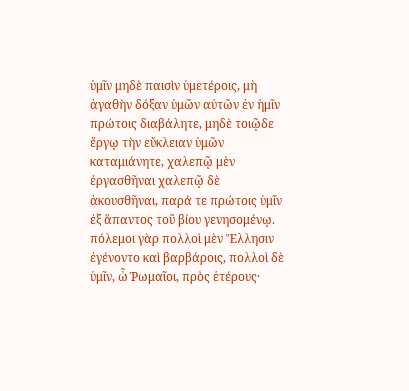ὑμῖν μηδὲ παισὶν ὑμετέροις, μὴ ἀγαθὴν δόξαν ὑμῶν αὐτῶν ἐν ἡμῖν πρώτοις διαβάλητε, μηδὲ τοιῷδε ἔργῳ τὴν εὔκλειαν ὑμῶν καταμιάνητε, χαλεπῷ μὲν ἐργασθῆναι χαλεπῷ δὲ ἀκουσθῆναι, παρά τε πρώτοις ὑμῖν ἐξ ἅπαντος τοῦ βίου γενησομένῳ. πόλεμοι γὰρ πολλοὶ μὲν Ἕλλησιν ἐγένοντο καὶ βαρβάροις, πολλοὶ δὲ ὑμῖν, ὦ Ῥωμαῖοι, πρὸς ἑτέρους·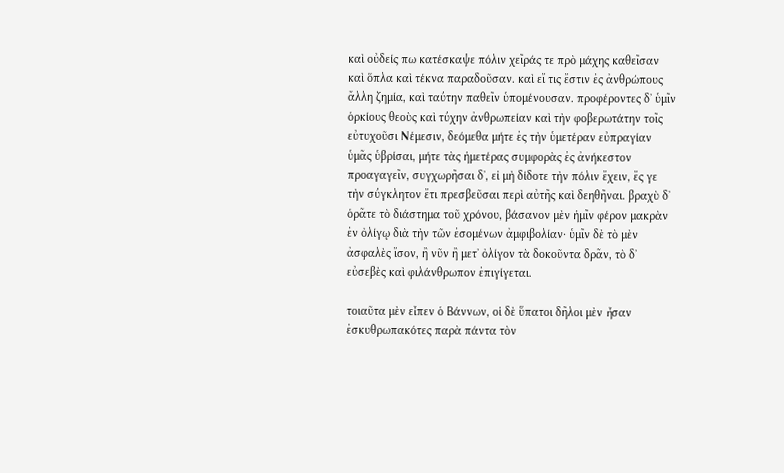καὶ οὐδείς πω κατέσκαψε πόλιν χεῖράς τε πρὸ μάχης καθεῖσαν καὶ ὅπλα καὶ τέκνα παραδοῦσαν. καὶ εἴ τις ἔστιν ἐς ἀνθρώπους ἄλλη ζημία, καὶ ταύτην παθεῖν ὑπομένουσαν. προφέροντες δʼ ὑμῖν ὁρκίους θεοὺς καὶ τύχην ἀνθρωπείαν καὶ τὴν φοβερωτάτην τοῖς εὐτυχοῦσι Νέμεσιν, δεόμεθα μήτε ἐς τὴν ὑμετέραν εὐπραγίαν ὑμᾶς ὑβρίσαι, μήτε τὰς ἡμετέρας συμφορὰς ἐς ἀνήκεστον προαγαγεῖν, συγχωρῆσαι δʼ, εἰ μὴ δίδοτε τὴν πόλιν ἔχειν, ἔς γε τὴν σύγκλητον ἔτι πρεσβεῦσαι περὶ αὐτῆς καὶ δεηθῆναι. βραχὺ δʼ ὁρᾶτε τὸ διάστημα τοῦ χρόνου, βάσανον μὲν ἡμῖν φέρον μακρὰν ἐν ὀλίγῳ διὰ τὴν τῶν ἐσομένων ἀμφιβολίαν· ὑμῖν δὲ τὸ μὲν ἀσφαλὲς ἴσον, ἢ νῦν ἢ μετʼ ὀλίγον τὰ δοκοῦντα δρᾶν, τὸ δʼ εὐσεβὲς καὶ φιλάνθρωπον ἐπιγίγεται.

τοιαῦτα μὲν εἶπεν ὁ Βάννων, οἱ δὲ ὕπατοι δῆλοι μὲν ἦσαν ἐσκυθρωπακότες παρὰ πάντα τὸν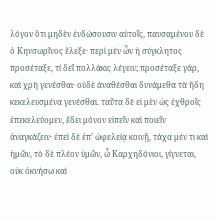λόγον ὅτι μηδὲν ἐνδώσουσιν αὐτοῖς, παυσαμένου δὲ ὁ Κηνσωρῖνος ἔλεξε· περὶ μὲν ὧν ἡ σύγκλητος προσέταξε, τί δεῖ πολλάκις λέγειν; προσέταξε γάρ, καὶ χρὴ γενέσθαι· οὐδὲ ἀναθέσθαι δυνάμεθα τὰ ἤδη κεκελευσμένα γενέσθαι. ταῦτα δὲ εἰ μὲν ὡς ἐχθροῖς ἐπεκελεύομεν, ἔδει μόνον εἰπεῖν καὶ ποιεῖν ἀναγκάζειν· ἐπεὶ δὲ ἐπʼ ὠφελείᾳ κοινῇ, τάχα μέν τι καὶ ἡμῶν, τὸ δὲ πλέον ὑμῶν, ὦ Καρχηδόνιοι, γίγνεται, οὐκ ὀκνήσω καὶ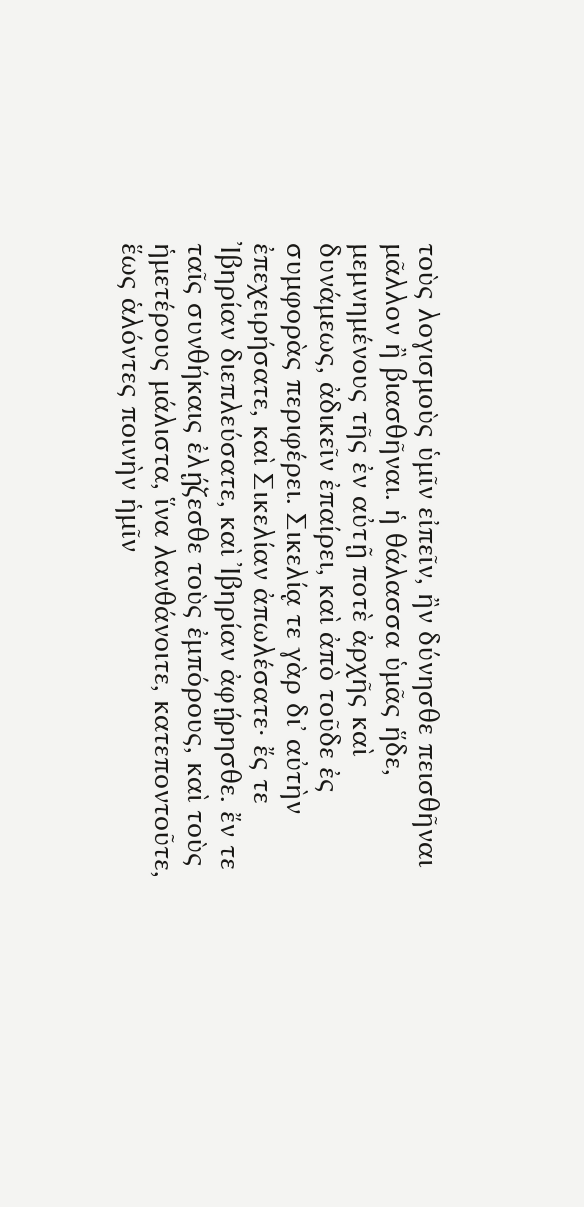τοὺς λογισμοὺς ὑμῖν εἰπεῖν, ἢν δύνησθε πεισθῆναι μᾶλλον ἢ βιασθῆναι. ἡ θάλασσα ὑμᾶς ἥδε, μεμνημένους τῆς ἐν αὐτῇ ποτὲ ἀρχῆς καὶ δυνάμεως, ἀδικεῖν ἐπαίρει, καὶ ἀπὸ τοῦδε ἐς συμφορὰς περιφέρει. Σικελίᾳ τε γὰρ διʼ αὐτὴν ἐπεχειρήσατε, καὶ Σικελίαν ἀπωλέσατε· ἔς τε Ἰβηρίαν διεπλεύσατε, καὶ Ἰβηρίαν ἀφῄρησθε. ἔν τε ταῖς συνθήκαις ἐλῄζεσθε τοὺς ἐμπόρους, καὶ τοὺς ἡμετέρους μάλιστα, ἵνα λανθάνοιτε, κατεποντοῦτε, ἕως ἁλόντες ποινὴν ἡμῖν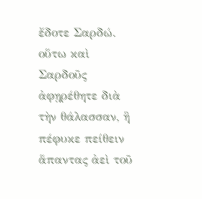ἔδοτε Σαρδώ. οὕτω καὶ Σαρδοῦς ἀφῃρέθητε διὰ τὴν θάλασσαν, ἣ πέφυκε πείθειν ἅπαντας ἀεὶ τοῦ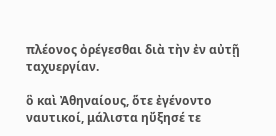πλέονος ὀρέγεσθαι διὰ τὴν ἐν αὐτῇ ταχυεργίαν.

ὃ καὶ Ἀθηναίους, ὅτε ἐγένοντο ναυτικοί, μάλιστα ηὔξησέ τε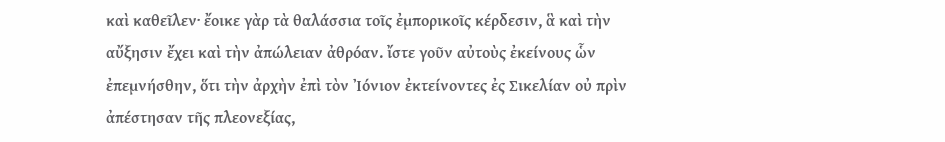καὶ καθεῖλεν· ἔοικε γὰρ τὰ θαλάσσια τοῖς ἐμπορικοῖς κέρδεσιν, ἃ καὶ τὴν αὔξησιν ἔχει καὶ τὴν ἀπώλειαν ἀθρόαν. ἴστε γοῦν αὐτοὺς ἐκείνους ὧν ἐπεμνήσθην, ὅτι τὴν ἀρχὴν ἐπὶ τὸν Ἰόνιον ἐκτείνοντες ἐς Σικελίαν οὐ πρὶν ἀπέστησαν τῆς πλεονεξίας,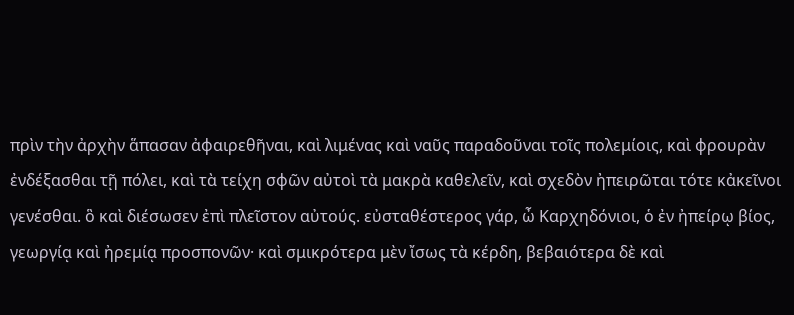πρὶν τὴν ἀρχὴν ἅπασαν ἀφαιρεθῆναι, καὶ λιμένας καὶ ναῦς παραδοῦναι τοῖς πολεμίοις, καὶ φρουρὰν ἐνδέξασθαι τῇ πόλει, καὶ τὰ τείχη σφῶν αὐτοὶ τὰ μακρὰ καθελεῖν, καὶ σχεδὸν ἠπειρῶται τότε κἀκεῖνοι γενέσθαι. ὃ καὶ διέσωσεν ἐπὶ πλεῖστον αὐτούς. εὐσταθέστερος γάρ, ὦ Καρχηδόνιοι, ὁ ἐν ἠπείρῳ βίος, γεωργίᾳ καὶ ἠρεμίᾳ προσπονῶν· καὶ σμικρότερα μὲν ἴσως τὰ κέρδη, βεβαιότερα δὲ καὶ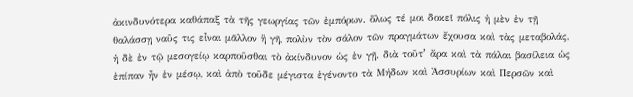ἀκινδυνότερα καθάπαξ τὰ τῆς γεωργίας τῶν ἐμπόρων. ὅλως τέ μοι δοκεῖ πόλις ἡ μὲν ἐν τῇ θαλάσσῃ ναῦς τις εἶναι μᾶλλον ἣ γῆ, πολὺν τὸν σάλον τῶν πραγμάτων ἔχουσα καὶ τὰς μεταβολάς, ἡ δὲ ἐν τῷ μεσογείῳ καρποῦσθαι τὸ ἀκίνδυνον ὡς ἐν γῇ. διὰ τοῦτʼ ἄρα καὶ τὰ πάλαι βασίλεια ὡς ἐπίπαν ἦν ἐν μέσῳ, καὶ ἀπὸ τοῦδε μέγιστα ἐγένοντο τὰ Μήδων καὶ Ἀσσυρίων καὶ Περσῶν καὶ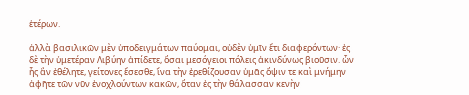ἑτέρων.

ἀλλὰ βασιλικῶν μὲν ὑποδειγμάτων παύομαι, οὐδὲν ὑμῖν ἔτι διαφερόντων· ἐς δὲ τὴν ὑμετέραν Λιβύην ἀπίδετε, ὅσαι μεσόγειοι πόλεις ἀκινδύνως βιοῦσιν. ὧν ἧς ἂν ἐθέλητε, γείτονες ἔσεσθε, ἵνα τὴν ἐρεθίζουσαν ὑμᾶς ὄψιν τε καὶ μνήμην ἀφῆτε τῶν νῦν ἐνοχλούντων κακῶν, ὅταν ἐς τὴν θάλασσαν κενὴν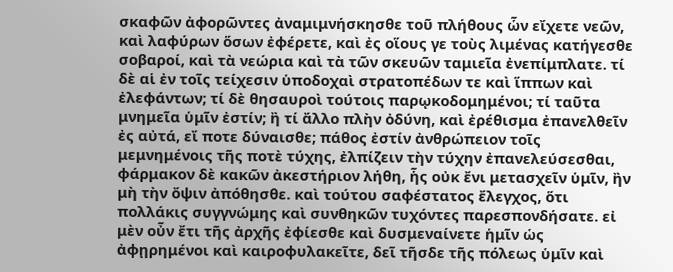σκαφῶν ἀφορῶντες ἀναμιμνήσκησθε τοῦ πλήθους ὧν εἴχετε νεῶν, καὶ λαφύρων ὅσων ἐφέρετε, καὶ ἐς οἵους γε τοὺς λιμένας κατήγεσθε σοβαροί, καὶ τὰ νεώρια καὶ τὰ τῶν σκευῶν ταμιεῖα ἐνεπίμπλατε. τί δὲ αἱ ἐν τοῖς τείχεσιν ὑποδοχαὶ στρατοπέδων τε καὶ ἵππων καὶ ἐλεφάντων; τί δὲ θησαυροὶ τούτοις παρῳκοδομημένοι; τί ταῦτα μνημεῖα ὑμῖν ἐστίν; ἢ τί ἄλλο πλὴν ὀδύνη, καὶ ἐρέθισμα ἐπανελθεῖν ἐς αὐτά, εἴ ποτε δύναισθε; πάθος ἐστίν ἀνθρώπειον τοῖς μεμνημένοις τῆς ποτὲ τύχης, ἐλπίζειν τὴν τύχην ἐπανελεύσεσθαι, φάρμακον δὲ κακῶν ἀκεστήριον λήθη, ἧς οὐκ ἔνι μετασχεῖν ὑμῖν, ἢν μὴ τὴν ὄψιν ἀπόθησθε. καὶ τούτου σαφέστατος ἔλεγχος, ὅτι πολλάκις συγγνώμης καὶ συνθηκῶν τυχόντες παρεσπονδήσατε. εἰ μὲν οὖν ἔτι τῆς ἀρχῆς ἐφίεσθε καὶ δυσμεναίνετε ἡμῖν ὡς ἀφῃρημένοι καὶ καιροφυλακεῖτε, δεῖ τῆσδε τῆς πόλεως ὑμῖν καὶ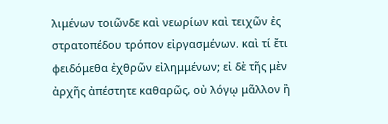λιμένων τοιῶνδε καὶ νεωρίων καὶ τειχῶν ἐς στρατοπέδου τρόπον εἰργασμένων. καὶ τί ἔτι φειδόμεθα ἐχθρῶν εἰλημμένων; εἰ δὲ τῆς μὲν ἀρχῆς ἀπέστητε καθαρῶς, οὐ λόγῳ μᾶλλον ἢ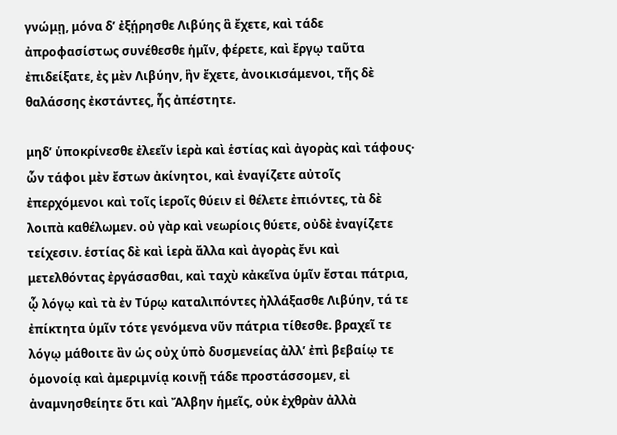γνώμῃ, μόνα δʼ ἐξῄρησθε Λιβύης ἃ ἔχετε, καὶ τάδε ἀπροφασίστως συνέθεσθε ἡμῖν, φέρετε, καὶ ἔργῳ ταῦτα ἐπιδείξατε, ἐς μὲν Λιβύην, ἣν ἔχετε, ἀνοικισάμενοι, τῆς δὲ θαλάσσης ἐκστάντες, ἧς ἀπέστητε.

μηδʼ ὑποκρίνεσθε ἐλεεῖν ἱερὰ καὶ ἑστίας καὶ ἀγορὰς καὶ τάφους· ὧν τάφοι μὲν ἔστων ἀκίνητοι, καὶ ἐναγίζετε αὐτοῖς ἐπερχόμενοι καὶ τοῖς ἱεροῖς θύειν εἰ θέλετε ἐπιόντες, τὰ δὲ λοιπὰ καθέλωμεν. οὐ γὰρ καὶ νεωρίοις θύετε, οὐδὲ ἐναγίζετε τείχεσιν. ἑστίας δὲ καὶ ἱερὰ ἄλλα καὶ ἀγορὰς ἔνι καὶ μετελθόντας ἐργάσασθαι, καὶ ταχὺ κἀκεῖνα ὑμῖν ἔσται πάτρια, ᾧ λόγῳ καὶ τὰ ἐν Τύρῳ καταλιπόντες ἠλλάξασθε Λιβύην, τά τε ἐπίκτητα ὑμῖν τότε γενόμενα νῦν πάτρια τίθεσθε. βραχεῖ τε λόγῳ μάθοιτε ἂν ὡς οὐχ ὑπὸ δυσμενείας ἀλλʼ ἐπὶ βεβαίῳ τε ὁμονοίᾳ καὶ ἀμεριμνίᾳ κοινῇ τάδε προστάσσομεν, εἰ ἀναμνησθείητε ὅτι καὶ Ἄλβην ἡμεῖς, οὐκ ἐχθρὰν ἀλλὰ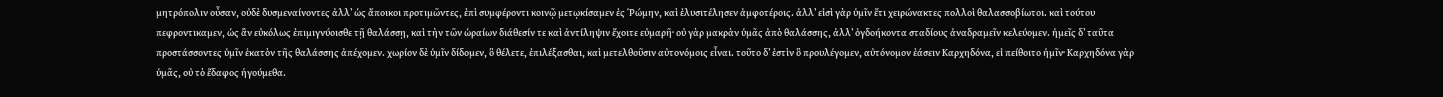μητρόπολιν οὖσαν, οὐδὲ δυσμεναίνοντες ἀλλʼ ὡς ἄποικοι προτιμῶντες, ἐπὶ συμφέροντι κοινῷ μετῳκίσαμεν ἐς Ῥώμην, καὶ ἐλυσιτέλησεν ἀμφοτέροις. ἀλλʼ εἰσὶ γὰρ ὑμῖν ἔτι χειρώνακτες πολλοὶ θαλασσοβίωτοι. καὶ τούτου πεφροντικαμεν, ὡς ἂν εὐκόλως ἐπιμιγνύοισθε τῇ θαλάσσῃ, καὶ τὴν τῶν ὡραίων διάθεσίν τε καὶ ἀντίληψιν ἔχοιτε εὐμαρῆ· οὐ γὰρ μακρὰν ὑμᾶς ἀπὸ θαλάσσης, ἀλλʼ ὀγδοήκοντα σταδίους ἀναδραμεῖν κελεύομεν. ἡμεῖς δʼ ταῦτα προστάσσοντες ὑμῖν ἑκατὸν τῆς θαλάσσης ἀπέχομεν. χωρίον δὲ ὑμῖν δίδομεν, ὃ θέλετε, ἐπιλέξασθαι, καὶ μετελθοῦσιν αὐτονόμοις εἶναι. τοῦτο δʼ ἐστὶν ὃ προυλέγομεν, αὐτόνομον ἐάσειν Καρχηδόνα, εἰ πείθοιτο ἡμῖν· Καρχηδόνα γὰρ ὑμᾶς, οὐ τὸ ἔδαφος ἡγούμεθα.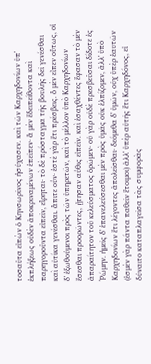τοσαῦτα εἰπὼν ὁ Κηνσωρῖνος ἡσύχασεν. καὶ τῶν Καρχηδονίων ὑπʼ ἐκπλήξεως οὐδὲν ἀποκριναμένων ἐπεῖπεν· ἃ μὲν ἔδειπείθοντα καὶ παρηγοροῦντα εἰπεῖν, εἴρηται· τὸ δὲ πρόσταγμα τῆς βουλῆς δεῖ γενέσθαι καὶ αὐτίκα γενέσθαι. ἄπιτε οὖν· ἐστὲ γὰρ ἔτι πρέσβεις. ὃ μὲν εἶπεν οὕτως, οἱ δʼ ἐξωθούμενοι πρὸς τῶν ὑπηρετῶν, καὶ τὸ μέλλον ὑπὸ Καρχηδονίων ἔσεσθαι προορῶντες, ᾔτησαν αὖθις εἰπεῖν. καὶ ἐσαχθέντες ἔφασαν τὸ μὲν ἀπαραίτητον τοῦ κελεύσματος ὁρῶμεν· οὐ γὰρ οὐδὲ πρεσβεῦσαι δίδοτε ἐς Ῥώμην. ἡμεῖς δʼ ἐπανελεύσεσθαι μὲν πρὸς ὑμᾶς οὐκ ἐλπίζομεν, ἀλλʼ ὑπὸ Καρχηδονίων ἔτι λέγοντες ἀπολεῖσθαι· δεόμεθα δʼ ὑμῶν, οὐχ ὑπὲρ ἑαυτῶν (ἐσμὲν γὰρ πάντα παθεῖν ἕτοιμοι) ἀλλʼ ὑπὲρ αὐτῆς ἔτι Καρχηδόνος, εἰ δύναιτο καταπλαγεῖσα τὰς συμφορὰς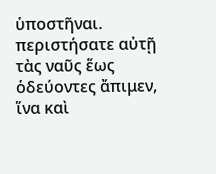ὑποστῆναι. περιστήσατε αὐτῇ τὰς ναῦς ἕως ὁδεύοντες ἄπιμεν, ἵνα καὶ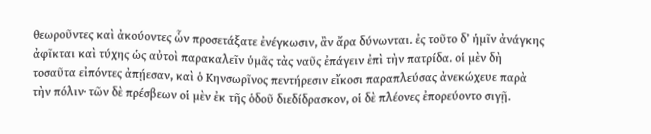θεωροῦντες καὶ ἀκούοντες ὧν προσετάξατε ἐνέγκωσιν, ἂν ἄρα δύνωνται. ἐς τοῦτο δʼ ἡμῖν ἀνάγκης ἀφῖκται καὶ τύχης ὡς αὐτοὶ παρακαλεῖν ὑμᾶς τὰς ναῦς ἐπάγειν ἐπὶ τὴν πατρίδα. οἱ μὲν δὴ τοσαῦτα εἰπόντες ἀπῄεσαν, καὶ ὁ Κηνσωρῖνος πεντήρεσιν εἴκοσι παραπλεύσας ἀνεκώχευε παρὰ τὴν πόλιν· τῶν δὲ πρέσβεων οἱ μὲν ἐκ τῆς ὁδοῦ διεδίδρασκον, οἱ δὲ πλέονες ἐπορεύοντο σιγῇ.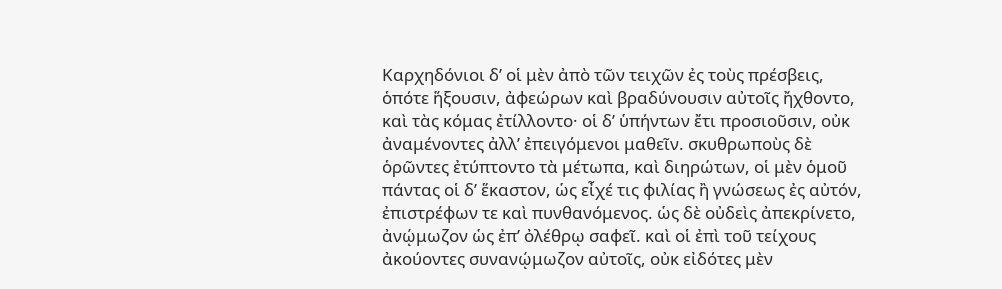Καρχηδόνιοι δʼ οἱ μὲν ἀπὸ τῶν τειχῶν ἐς τοὺς πρέσβεις, ὁπότε ἥξουσιν, ἀφεώρων καὶ βραδύνουσιν αὐτοῖς ἤχθοντο, καὶ τὰς κόμας ἐτίλλοντο· οἱ δʼ ὑπήντων ἔτι προσιοῦσιν, οὐκ ἀναμένοντες ἀλλʼ ἐπειγόμενοι μαθεῖν. σκυθρωποὺς δὲ ὁρῶντες ἐτύπτοντο τὰ μέτωπα, καὶ διηρώτων, οἱ μὲν ὁμοῦ πάντας οἱ δʼ ἕκαστον, ὡς εἶχέ τις φιλίας ἢ γνώσεως ἐς αὐτόν, ἐπιστρέφων τε καὶ πυνθανόμενος. ὡς δὲ οὐδεὶς ἀπεκρίνετο, ἀνῴμωζον ὡς ἐπʼ ὀλέθρῳ σαφεῖ. καὶ οἱ ἐπὶ τοῦ τείχους ἀκούοντες συνανῴμωζον αὐτοῖς, οὐκ εἰδότες μὲν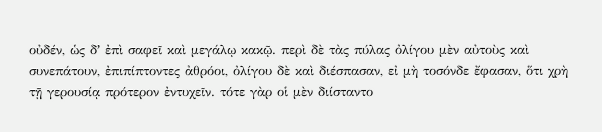οὐδέν, ὡς δʼ ἐπὶ σαφεῖ καὶ μεγάλῳ κακῷ. περὶ δὲ τὰς πύλας ὀλίγου μὲν αὐτοὺς καὶ συνεπάτουν, ἐπιπίπτοντες ἀθρόοι, ὀλίγου δὲ καὶ διέσπασαν, εἰ μὴ τοσόνδε ἔφασαν, ὅτι χρὴ τῇ γερουσίᾳ πρότερον ἐντυχεῖν. τότε γὰρ οἱ μὲν διίσταντο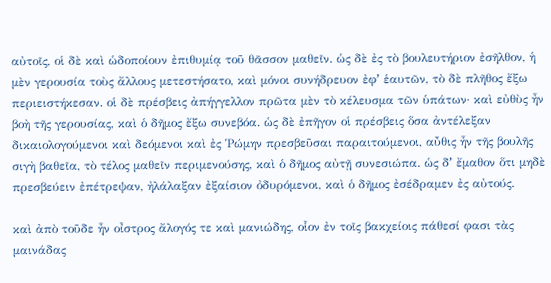αὐτοῖς, οἱ δὲ καὶ ὡδοποίουν ἐπιθυμίᾳ τοῦ θᾶσσον μαθεῖν. ὡς δὲ ἐς τὸ βουλευτήριον ἐσῆλθον, ἡ μὲν γερουσία τοὺς ἄλλους μετεστήσατο, καὶ μόνοι συνήδρευον ἐφʼ ἑαυτῶν, τὸ δὲ πλῆθος ἔξω περιειστήκεσαν. οἱ δὲ πρέσβεις ἀπήγγελλον πρῶτα μὲν τὸ κέλευσμα τῶν ὑπάτων· καὶ εὐθὺς ἦν βοὴ τῆς γερουσίας, καὶ ὁ δῆμος ἔξω συνεβόα. ὡς δὲ ἐπῆγον οἱ πρέσβεις ὅσα ἀντέλεξαν δικαιολογούμενοι καὶ δεόμενοι καὶ ἐς Ῥώμην πρεσβεῦσαι παραιτούμενοι, αὖθις ἦν τῆς βουλῆς σιγὴ βαθεῖα, τὸ τέλος μαθεῖν περιμενούσης, καὶ ὁ δῆμος αὐτῇ συνεσιώπα. ὡς δʼ ἔμαθον ὅτι μηδὲ πρεσβεύειν ἐπέτρεψαν, ἠλάλαξαν ἐξαίσιον ὀδυρόμενοι, καὶ ὁ δῆμος ἐσέδραμεν ἐς αὐτούς.

καὶ ἀπὸ τοῦδε ἦν οἶστρος ἄλογός τε καὶ μανιώδης, οἷον ἐν τοῖς βακχείοις πάθεσί φασι τὰς μαινάδας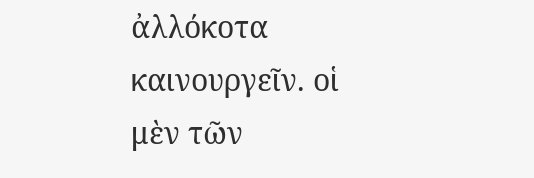ἀλλόκοτα καινουργεῖν. οἱ μὲν τῶν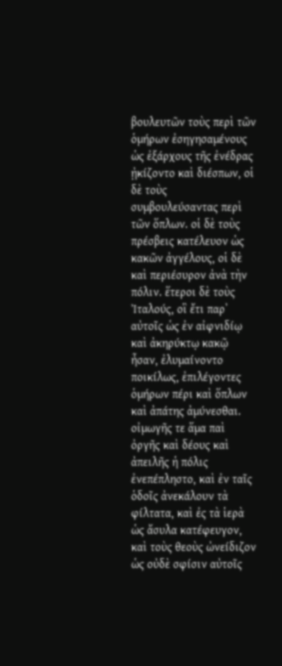βουλευτῶν τοὺς περὶ τῶν ὁμήρων ἐσηγησαμένους ὡς ἐξάρχους τῆς ἐνέδρας ᾐκίζοντο καὶ διέσπων, οἱ δὲ τοὺς συμβουλεύσαντας περὶ τῶν ὅπλων. οἱ δὲ τοὺς πρέσβεις κατέλευον ὡς κακῶν ἀγγέλους, οἱ δὲ καὶ περιέσυρον ἀνὰ τὴν πόλιν. ἕτεροι δὲ τοὺς Ἰταλούς, οἳ ἔτι παρʼ αὐτοῖς ὡς ἐν αἰφνιδίῳ καὶ ἀκηρύκτῳ κακῷ ἦσαν, ἐλυμαίνοντο ποικίλως, ἐπιλέγοντες ὁμήρων πέρι καὶ ὅπλων καὶ ἀπάτης ἀμύνεσθαι. οἰμωγῆς τε ἅμα παὶ ὀργῆς καὶ δέους καὶ ἀπειλῆς ἡ πόλις ἐνεπέπληστο, καὶ ἐν ταῖς ὁδοῖς ἀνεκάλουν τὰ φίλτατα, καὶ ἐς τὰ ἱερὰ ὡς ἄσυλα κατέφευγον, καὶ τοὺς θεοὺς ὠνείδιζον ὡς οὐδὲ σφίσιν αὐτοῖς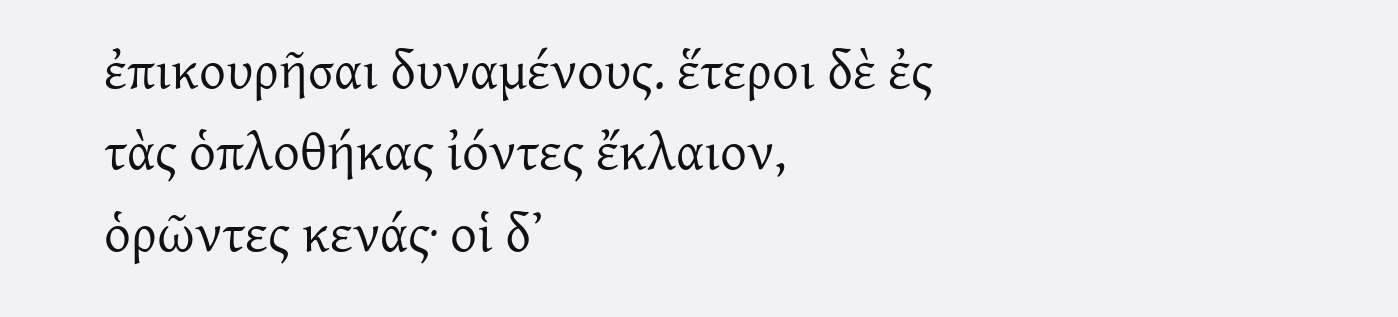ἐπικουρῆσαι δυναμένους. ἕτεροι δὲ ἐς τὰς ὁπλοθήκας ἰόντες ἔκλαιον, ὁρῶντες κενάς· οἱ δʼ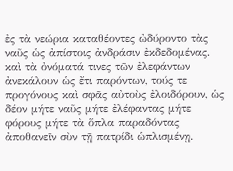ἐς τὰ νεώρια καταθέοντες ὠδύροντο τὰς ναῦς ὡς ἀπίστοις ἀνδράσιν ἐκδεδομένας. καὶ τὰ ὀνόματά τινες τῶν ἐλεφάντων ἀνεκάλουν ὡς ἔτι παρόντων, τούς τε προγόνους καὶ σφᾶς αὐτοὺς ἐλοιδόρουν, ὡς δέον μήτε ναῦς μήτε ἐλέφαντας μήτε φόρους μήτε τὰ ὅπλα παραδόντας ἀποθανεῖν σὺν τῇ πατρίδι ὡπλισμένῃ.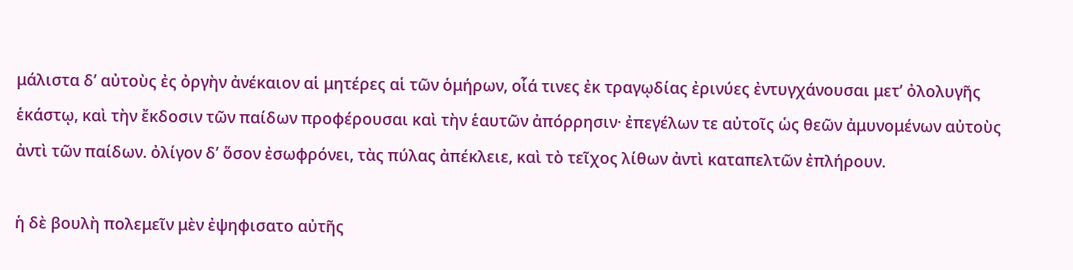μάλιστα δʼ αὐτοὺς ἐς ὀργὴν ἀνέκαιον αἱ μητέρες αἱ τῶν ὁμήρων, οἷά τινες ἐκ τραγῳδίας ἐρινύες ἐντυγχάνουσαι μετʼ ὀλολυγῆς ἑκάστῳ, καὶ τὴν ἔκδοσιν τῶν παίδων προφέρουσαι καὶ τὴν ἑαυτῶν ἀπόρρησιν· ἐπεγέλων τε αὐτοῖς ὡς θεῶν ἀμυνομένων αὐτοὺς ἀντὶ τῶν παίδων. ὀλίγον δʼ ὅσον ἐσωφρόνει, τὰς πύλας ἀπέκλειε, καὶ τὸ τεῖχος λίθων ἀντὶ καταπελτῶν ἐπλήρουν.

ἡ δὲ βουλὴ πολεμεῖν μὲν ἐψηφισατο αὐτῆς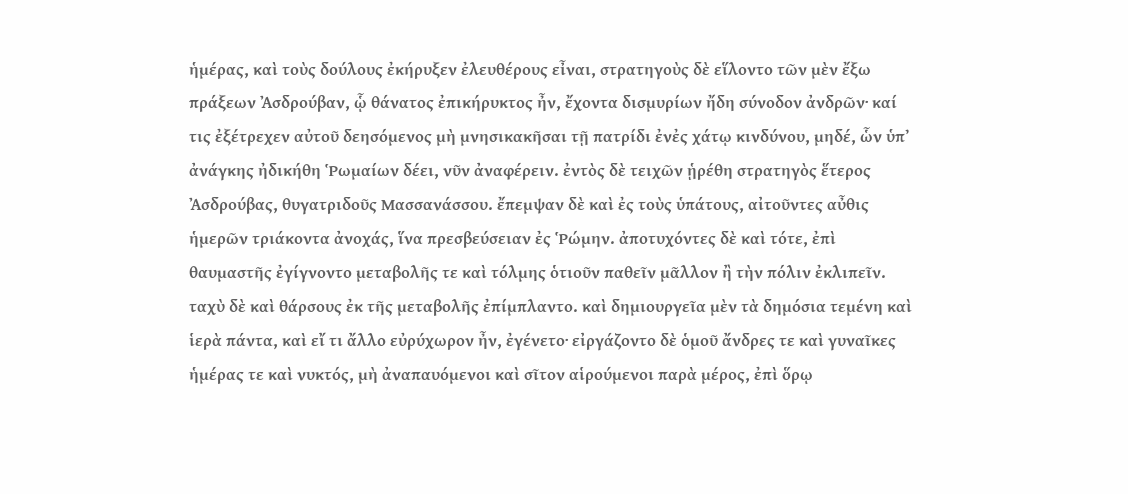ἡμέρας, καὶ τοὺς δούλους ἐκήρυξεν ἐλευθέρους εἶναι, στρατηγοὺς δὲ εἵλοντο τῶν μὲν ἔξω πράξεων Ἀσδρούβαν, ᾧ θάνατος ἐπικήρυκτος ἦν, ἔχοντα δισμυρίων ἤδη σύνοδον ἀνδρῶν· καί τις ἐξέτρεχεν αὐτοῦ δεησόμενος μὴ μνησικακῆσαι τῇ πατρίδι ἐνἐς χάτῳ κινδύνου, μηδέ, ὧν ὑπʼ ἀνάγκης ἠδικήθη Ῥωμαίων δέει, νῦν ἀναφέρειν. ἐντὸς δὲ τειχῶν ᾑρέθη στρατηγὸς ἕτερος Ἀσδρούβας, θυγατριδοῦς Μασσανάσσου. ἔπεμψαν δὲ καὶ ἐς τοὺς ὑπάτους, αἰτοῦντες αὖθις ἡμερῶν τριάκοντα ἀνοχάς, ἵνα πρεσβεύσειαν ἐς Ῥώμην. ἀποτυχόντες δὲ καὶ τότε, ἐπὶ θαυμαστῆς ἐγίγνοντο μεταβολῆς τε καὶ τόλμης ὁτιοῦν παθεῖν μᾶλλον ἢ τὴν πόλιν ἐκλιπεῖν. ταχὺ δὲ καὶ θάρσους ἐκ τῆς μεταβολῆς ἐπίμπλαντο. καὶ δημιουργεῖα μὲν τὰ δημόσια τεμένη καὶ ἱερὰ πάντα, καὶ εἴ τι ἄλλο εὐρύχωρον ἦν, ἐγένετο· εἰργάζοντο δὲ ὁμοῦ ἄνδρες τε καὶ γυναῖκες ἡμέρας τε καὶ νυκτός, μὴ ἀναπαυόμενοι καὶ σῖτον αἱρούμενοι παρὰ μέρος, ἐπὶ ὅρῳ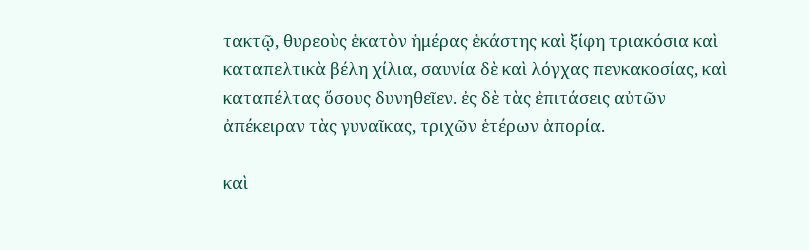τακτῷ, θυρεοὺς ἑκατὸν ἡμέρας ἑκάστης καὶ ξίφη τριακόσια καὶ καταπελτικὰ βέλη χίλια, σαυνία δὲ καὶ λόγχας πενκακοσίας, καὶ καταπέλτας ὅσους δυνηθεῖεν. ἐς δὲ τὰς ἐπιτάσεις αὐτῶν ἀπέκειραν τὰς γυναῖκας, τριχῶν ἑτέρων ἀπορία.

καὶ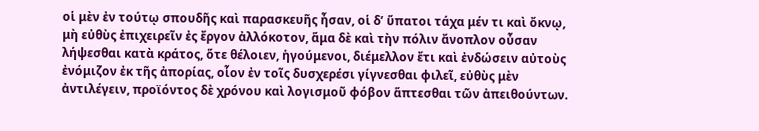οἱ μὲν ἐν τούτῳ σπουδῆς καὶ παρασκευῆς ἦσαν, οἱ δʼ ὕπατοι τάχα μέν τι καὶ ὄκνῳ, μὴ εὐθὺς ἐπιχειρεῖν ἐς ἔργον ἀλλόκοτον, ἅμα δὲ καὶ τὴν πόλιν ἄνοπλον οὖσαν λήψεσθαι κατὰ κράτος, ὅτε θέλοιεν, ἡγούμενοι, διέμελλον ἔτι καὶ ἐνδώσειν αὐτοὺς ἐνόμιζον ἐκ τῆς ἀπορίας, οἷον ἐν τοῖς δυσχερέσι γίγνεσθαι φιλεῖ, εὐθὺς μὲν ἀντιλέγειν, προϊόντος δὲ χρόνου καὶ λογισμοῦ φόβον ἅπτεσθαι τῶν ἀπειθούντων.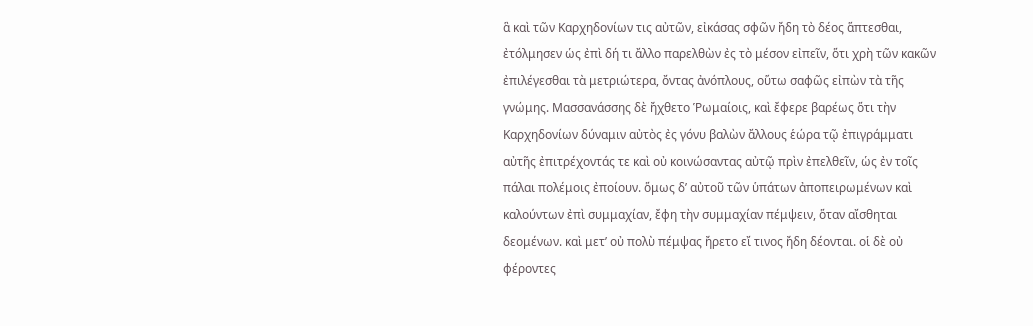ἃ καὶ τῶν Καρχηδονίων τις αὐτῶν, εἰκάσας σφῶν ἤδη τὸ δέος ἅπτεσθαι, ἐτόλμησεν ὡς ἐπὶ δή τι ἄλλο παρελθὼν ἐς τὸ μέσον εἰπεῖν, ὅτι χρὴ τῶν κακῶν ἐπιλέγεσθαι τὰ μετριώτερα, ὄντας ἀνόπλους, οὕτω σαφῶς εἰπὼν τὰ τῆς γνώμης. Μασσανάσσης δὲ ἤχθετο Ῥωμαίοις, καὶ ἔφερε βαρέως ὅτι τὴν Καρχηδονίων δύναμιν αὐτὸς ἐς γόνυ βαλὼν ἄλλους ἑώρα τῷ ἐπιγράμματι αὐτῆς ἐπιτρέχοντάς τε καὶ οὐ κοινώσαντας αὐτῷ πρὶν ἐπελθεῖν, ὡς ἐν τοῖς πάλαι πολέμοις ἐποίουν. ὅμως δʼ αὐτοῦ τῶν ὑπάτων ἀποπειρωμένων καὶ καλούντων ἐπὶ συμμαχίαν, ἔφη τὴν συμμαχίαν πέμψειν, ὅταν αἴσθηται δεομένων. καὶ μετʼ οὐ πολὺ πέμψας ἤρετο εἴ τινος ἤδη δέονται. οἱ δὲ οὐ φέροντες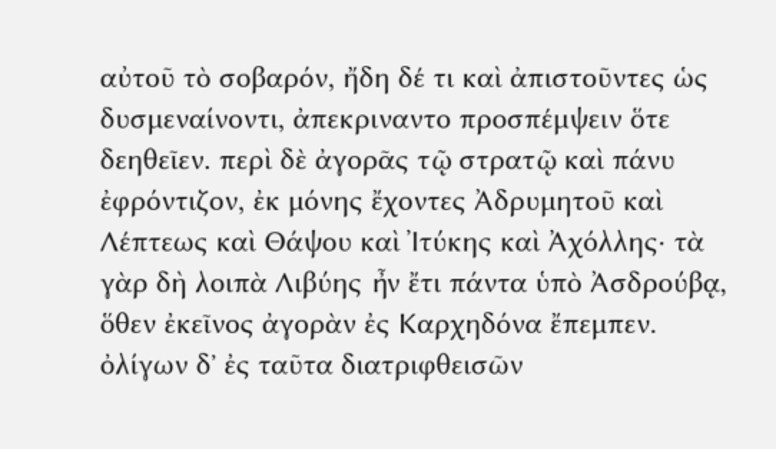αὐτοῦ τὸ σοβαρόν, ἤδη δέ τι καὶ ἀπιστοῦντες ὡς δυσμεναίνοντι, ἀπεκριναντο προσπέμψειν ὅτε δεηθεῖεν. περὶ δὲ ἀγορᾶς τῷ στρατῷ καὶ πάνυ ἐφρόντιζον, ἐκ μόνης ἔχοντες Ἀδρυμητοῦ καὶ Λέπτεως καὶ Θάψου καὶ Ἰτύκης καὶ Ἀχόλλης· τὰ γὰρ δὴ λοιπὰ Λιβύης ἦν ἔτι πάντα ὑπὸ Ἀσδρούβᾳ, ὅθεν ἐκεῖνος ἀγορὰν ἐς Καρχηδόνα ἔπεμπεν. ὀλίγων δʼ ἐς ταῦτα διατριφθεισῶν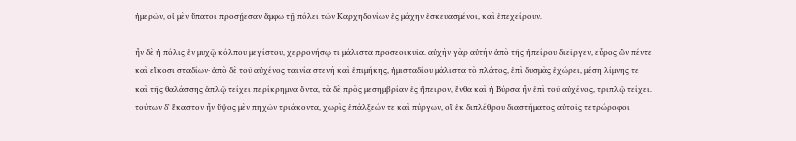ἡμερῶν, οἱ μὲν ὕπατοι προσῄεσαν ἄμφω τῇ πόλει τῶν Καρχηδονίων ἐς μάχην ἐσκευασμένοι, καὶ ἐπεχείρουν.

ἦν δὲ ἡ πόλις ἐν μυχῷ κόλπου μεγίστου, χερρονήσῳ τι μάλιστα προσεοικυῖα. αὐχὴν γὰρ αὐτὴν ἀπὸ τῆς ἠπείρου διεῖργεν, εὖρος ὢν πέντε καὶ εἴκοσι σταδίων· ἀπὸ δὲ τοῦ αὐχένος ταινία στενὴ καὶ ἐπιμήκης, ἡμισταδίου μάλιστα τὸ πλάτος, ἐπὶ δυσμὰς ἐχώρει, μέση λίμνης τε καὶ τῆς θαλάσσης ἁπλῷ τείχει περίκρημνα ὄντα, τὰ δὲ πρὸς μεσημβρίαν ἐς ἤπειρον, ἔνθα καὶ ἡ Βύρσα ἦν ἐπὶ τοῦ αὐχένος, τριπλῷ τείχει. τούτων δʼ ἕκαστον ἦν ὕψος μὲν πηχῶν τριάκοντα, χωρὶς ἐπάλξεών τε καὶ πύργων, οἳ ἐκ διπλέθρου διαστήματος αὐτοῖς τετρώροφοι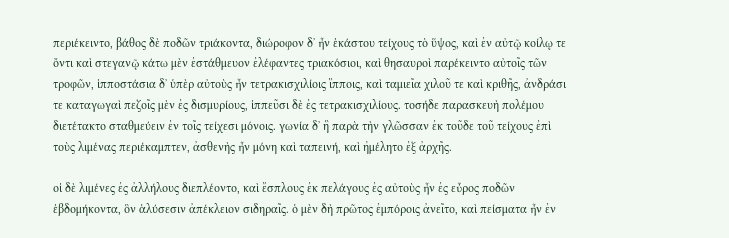περιέκειντο, βάθος δὲ ποδῶν τριάκοντα, διώροφον δʼ ἦν ἑκάστου τείχους τὸ ὕψος, καὶ ἐν αὐτῷ κοίλῳ τε ὄντι καὶ στεγανῷ κάτω μὲν ἐστάθμευον ἐλέφαντες τριακόσιοι, καὶ θησαυροὶ παρέκειντο αὐτοῖς τῶν τροφῶν, ἱπποστάσια δʼ ὑπὲρ αὐτοὺς ἦν τετρακισχιλίοις ἵπποις, καὶ ταμιεῖα χιλοῦ τε καὶ κριθῆς, ἀνδράσι τε καταγωγαὶ πεζοῖς μὲν ἐς δισμυρίους, ἱππεῦσι δὲ ἐς τετρακισχιλίους. τοσήδε παρασκευὴ πολέμου διετέτακτο σταθμεύειν ἐν τοῖς τείχεσι μόνοις. γωνία δʼ ἣ παρὰ τὴν γλῶσσαν ἐκ τοῦδε τοῦ τείχους ἐπὶ τοὺς λιμένας περιέκαμπτεν, ἀσθενὴς ἦν μόνη καὶ ταπεινή, καὶ ἠμέλητο ἐξ ἀρχῆς.

οἱ δὲ λιμένες ἐς ἀλλήλους διεπλέοντο, καὶ ἔσπλους ἐκ πελάγους ἐς αὐτοὺς ἦν ἐς εὖρος ποδῶν ἑβδομήκοντα, ὃν ἁλύσεσιν ἀπέκλειον σιδηραῖς. ὁ μὲν δὴ πρῶτος ἐμπόροις ἀνεῖτο, καὶ πείσματα ἦν ἐν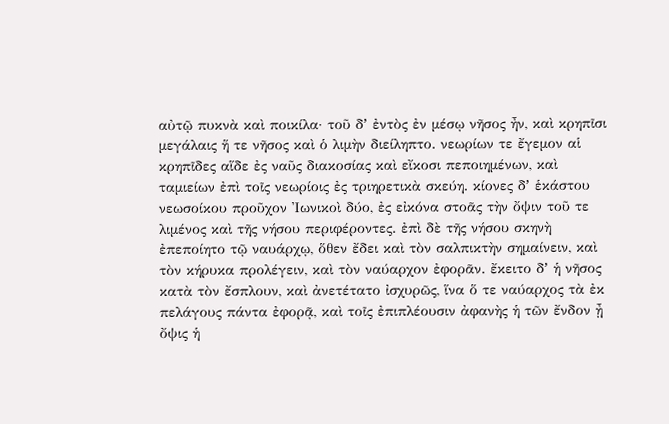αὐτῷ πυκνὰ καὶ ποικίλα· τοῦ δʼ ἐντὸς ἐν μέσῳ νῆσος ἦν, καὶ κρηπῖσι μεγάλαις ἥ τε νῆσος καὶ ὁ λιμὴν διείληπτο. νεωρίων τε ἔγεμον αἱ κρηπῖδες αἵδε ἐς ναῦς διακοσίας καὶ εἴκοσι πεποιημένων, καὶ ταμιείων ἐπὶ τοῖς νεωρίοις ἐς τριηρετικὰ σκεύη. κίονες δʼ ἑκάστου νεωσοίκου προῦχον Ἰωνικοὶ δύο, ἐς εἰκόνα στοᾶς τὴν ὄψιν τοῦ τε λιμένος καὶ τῆς νήσου περιφέροντες. ἐπὶ δὲ τῆς νήσου σκηνὴ ἐπεποίητο τῷ ναυάρχῳ, ὅθεν ἔδει καὶ τὸν σαλπικτὴν σημαίνειν, καὶ τὸν κήρυκα προλέγειν, καὶ τὸν ναύαρχον ἐφορᾶν. ἔκειτο δʼ ἡ νῆσος κατὰ τὸν ἔσπλουν, καὶ ἀνετέτατο ἰσχυρῶς, ἵνα ὅ τε ναύαρχος τὰ ἐκ πελάγους πάντα ἐφορᾷ, καὶ τοῖς ἐπιπλέουσιν ἀφανὴς ἡ τῶν ἔνδον ᾖ ὄψις ἡ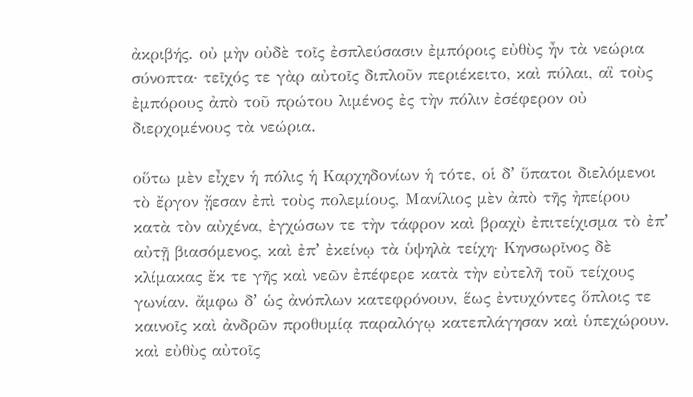ἀκριβής. οὐ μὴν οὐδὲ τοῖς ἐσπλεύσασιν ἐμπόροις εὐθὺς ἦν τὰ νεώρια σύνοπτα· τεῖχός τε γὰρ αὐτοῖς διπλοῦν περιέκειτο, καὶ πύλαι, αἳ τοὺς ἐμπόρους ἀπὸ τοῦ πρώτου λιμένος ἐς τὴν πόλιν ἐσέφερον οὐ διερχομένους τὰ νεώρια.

οὕτω μὲν εἶχεν ἡ πόλις ἡ Καρχηδονίων ἡ τότε, οἱ δʼ ὕπατοι διελόμενοι τὸ ἔργον ᾔεσαν ἐπὶ τοὺς πολεμίους, Μανίλιος μὲν ἀπὸ τῆς ἠπείρου κατὰ τὸν αὐχένα, ἐγχώσων τε τὴν τάφρον καὶ βραχὺ ἐπιτείχισμα τὸ ἐπʼ αὐτῇ βιασόμενος, καὶ ἐπʼ ἐκείνῳ τὰ ὑψηλὰ τείχη· Κηνσωρῖνος δὲ κλίμακας ἔκ τε γῆς καὶ νεῶν ἐπέφερε κατὰ τὴν εὐτελῆ τοῦ τείχους γωνίαν. ἄμφω δʼ ὡς ἀνόπλων κατεφρόνουν, ἕως ἐντυχόντες ὅπλοις τε καινοῖς καὶ ἀνδρῶν προθυμίᾳ παραλόγῳ κατεπλάγησαν καὶ ὑπεχώρουν. καὶ εὐθὺς αὐτοῖς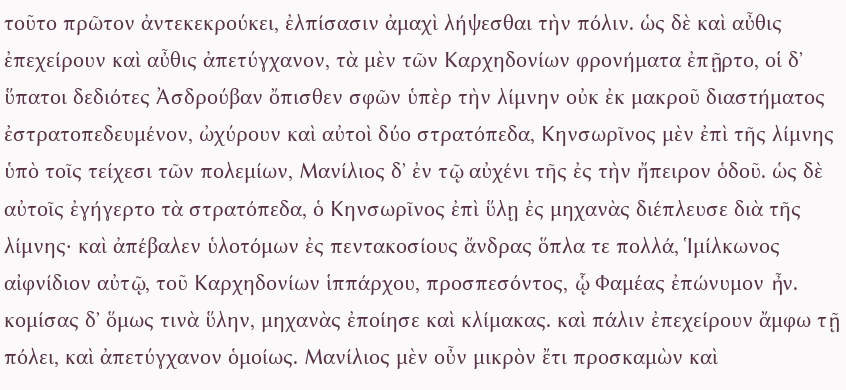τοῦτο πρῶτον ἀντεκεκρούκει, ἐλπίσασιν ἀμαχὶ λήψεσθαι τὴν πόλιν. ὡς δὲ καὶ αὖθις ἐπεχείρουν καὶ αὖθις ἀπετύγχανον, τὰ μὲν τῶν Καρχηδονίων φρονήματα ἐπῇρτο, οἱ δʼ ὕπατοι δεδιότες Ἀσδρούβαν ὄπισθεν σφῶν ὑπὲρ τὴν λίμνην οὐκ ἐκ μακροῦ διαστήματος ἐστρατοπεδευμένον, ὠχύρουν καὶ αὐτοὶ δύο στρατόπεδα, Κηνσωρῖνος μὲν ἐπὶ τῆς λίμνης ὑπὸ τοῖς τείχεσι τῶν πολεμίων, Μανίλιος δʼ ἐν τῷ αὐχένι τῆς ἐς τὴν ἤπειρον ὁδοῦ. ὡς δὲ αὐτοῖς ἐγήγερτο τὰ στρατόπεδα, ὁ Κηνσωρῖνος ἐπὶ ὕλῃ ἐς μηχανὰς διέπλευσε διὰ τῆς λίμνης· καὶ ἀπέβαλεν ὑλοτόμων ἐς πεντακοσίους ἄνδρας ὅπλα τε πολλά, Ἱμίλκωνος αἰφνίδιον αὐτῷ, τοῦ Καρχηδονίων ἱππάρχου, προσπεσόντος, ᾧ Φαμέας ἐπώνυμον ἦν. κομίσας δʼ ὅμως τινὰ ὕλην, μηχανὰς ἐποίησε καὶ κλίμακας. καὶ πάλιν ἐπεχείρουν ἄμφω τῇ πόλει, καὶ ἀπετύγχανον ὁμοίως. Μανίλιος μὲν οὖν μικρὸν ἔτι προσκαμὼν καὶ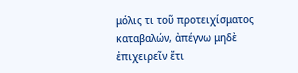μόλις τι τοῦ προτειχίσματος καταβαλών, ἀπέγνω μηδὲ ἐπιχειρεῖν ἔτι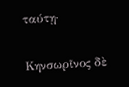ταύτῃ·

Κηνσωρῖνος δὲ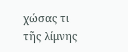χώσας τι τῆς λίμνης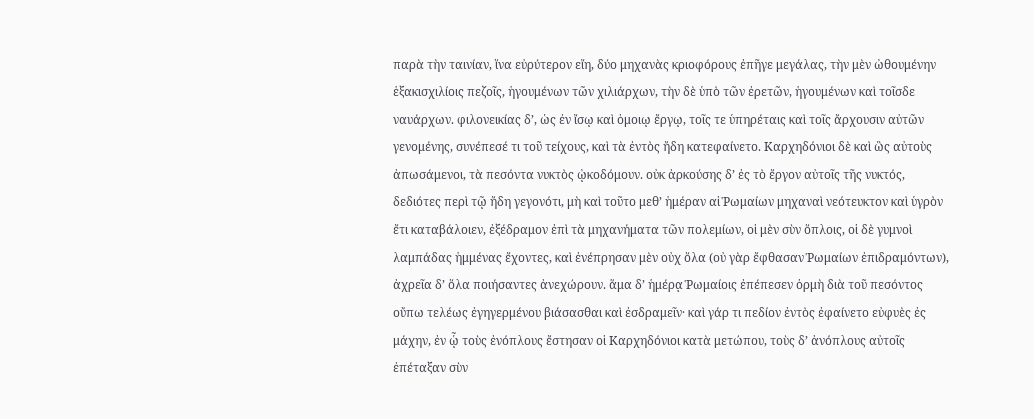παρὰ τὴν ταινίαν, ἵνα εὐρύτερον εἴη, δύο μηχανὰς κριοφόρους ἐπῆγε μεγάλας, τὴν μὲν ὠθουμένην ἑξακισχιλίοις πεζοῖς, ἡγουμένων τῶν χιλιάρχων, τὴν δὲ ὑπὸ τῶν ἐρετῶν, ἡγουμένων καὶ τοῖσδε ναυάρχων. φιλονεικίας δʼ, ὡς ἐν ἴσῳ καὶ ὁμοιῳ ἔργῳ, τοῖς τε ὑπηρέταις καὶ τοῖς ἄρχουσιν αὐτῶν γενομένης, συνέπεσέ τι τοῦ τείχους, καὶ τὰ ἐντὸς ἤδη κατεφαίνετο. Καρχηδόνιοι δὲ καὶ ὣς αὐτοὺς ἀπωσάμενοι, τὰ πεσόντα νυκτὸς ᾠκοδόμουν. οὐκ ἀρκούσης δʼ ἐς τὸ ἔργον αὐτοῖς τῆς νυκτός, δεδιότες περὶ τῷ ἤδη γεγονότι, μὴ καὶ τοῦτο μεθʼ ἡμέραν αἱ Ῥωμαίων μηχαναὶ νεότευκτον καὶ ὑγρὸν ἔτι καταβάλοιεν, ἐξέδραμον ἐπὶ τὰ μηχανήματα τῶν πολεμίων, οἱ μὲν σὺν ὅπλοις, οἱ δὲ γυμνοὶ λαμπάδας ἡμμένας ἔχοντες, καὶ ἐνέπρησαν μὲν οὐχ ὅλα (οὐ γὰρ ἔφθασαν Ῥωμαίων ἐπιδραμόντων), ἀχρεῖα δʼ ὅλα ποιήσαντες ἀνεχώρουν. ἅμα δʼ ἡμέρᾳ Ῥωμαίοις ἐπέπεσεν ὁρμὴ διὰ τοῦ πεσόντος οὔπω τελέως ἐγηγερμένου βιάσασθαι καὶ ἐσδραμεῖν· καὶ γάρ τι πεδίον ἐντὸς ἐφαίνετο εὐφυὲς ἐς μάχην, ἐν ᾧ τοὺς ἐνόπλους ἔστησαν οἱ Καρχηδόνιοι κατὰ μετώπου, τοὺς δʼ ἀνόπλους αὐτοῖς ἐπέταξαν σὺν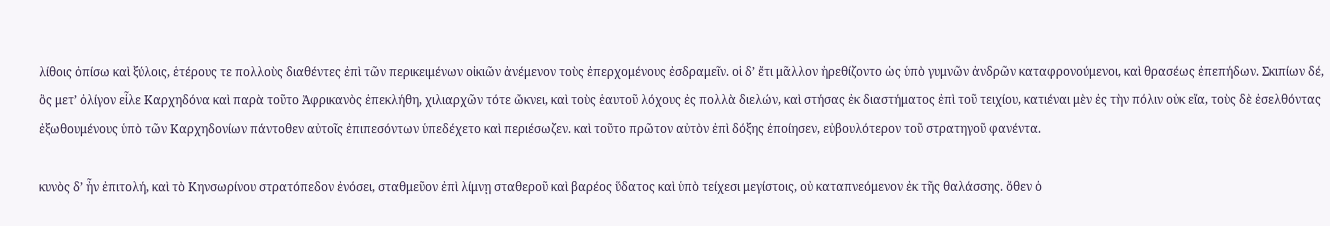λίθοις ὀπίσω καὶ ξύλοις, ἑτέρους τε πολλοὺς διαθέντες ἐπὶ τῶν περικειμένων οἰκιῶν ἀνέμενον τοὺς ἐπερχομένους ἐσδραμεῖν. οἱ δʼ ἔτι μᾶλλον ἠρεθίζοντο ὡς ὑπὸ γυμνῶν ἀνδρῶν καταφρονούμενοι, καὶ θρασέως ἐπεπήδων. Σκιπίων δέ, ὃς μετʼ ὀλίγον εἷλε Καρχηδόνα καὶ παρὰ τοῦτο Ἀφρικανὸς ἐπεκλήθη, χιλιαρχῶν τότε ὤκνει, καὶ τοὺς ἑαυτοῦ λόχους ἐς πολλὰ διελών, καὶ στήσας ἐκ διαστήματος ἐπὶ τοῦ τειχίου, κατιέναι μὲν ἐς τὴν πόλιν οὐκ εἴα, τοὺς δὲ ἐσελθόντας ἐξωθουμένους ὑπὸ τῶν Καρχηδονίων πάντοθεν αὐτοῖς ἐπιπεσόντων ὑπεδέχετο καὶ περιέσωζεν. καὶ τοῦτο πρῶτον αὐτὸν ἐπὶ δόξης ἐποίησεν, εὐβουλότερον τοῦ στρατηγοῦ φανέντα.

κυνὸς δʼ ἦν ἐπιτολή, καὶ τὸ Κηνσωρίνου στρατόπεδον ἐνόσει, σταθμεῦον ἐπὶ λίμνῃ σταθεροῦ καὶ βαρέος ὕδατος καὶ ὑπὸ τείχεσι μεγίστοις, οὐ καταπνεόμενον ἐκ τῆς θαλάσσης. ὅθεν ὁ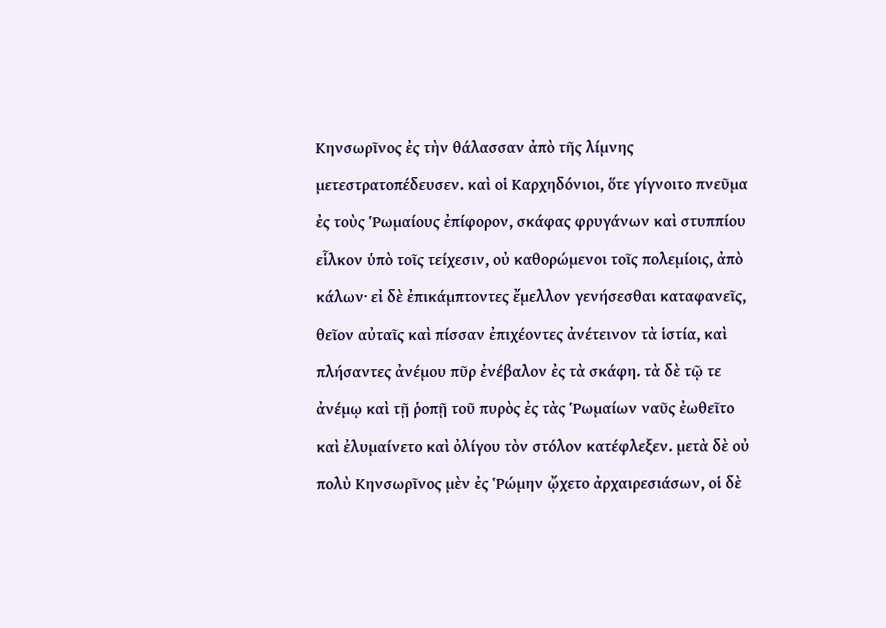Κηνσωρῖνος ἐς τὴν θάλασσαν ἀπὸ τῆς λίμνης μετεστρατοπέδευσεν. καὶ οἱ Καρχηδόνιοι, ὅτε γίγνοιτο πνεῦμα ἐς τοὺς Ῥωμαίους ἐπίφορον, σκάφας φρυγάνων καὶ στυππίου εἷλκον ὑπὸ τοῖς τείχεσιν, οὐ καθορώμενοι τοῖς πολεμίοις, ἀπὸ κάλων· εἰ δὲ ἐπικάμπτοντες ἔμελλον γενήσεσθαι καταφανεῖς, θεῖον αὐταῖς καὶ πίσσαν ἐπιχέοντες ἀνέτεινον τὰ ἱστία, καὶ πλήσαντες ἀνέμου πῦρ ἐνέβαλον ἐς τὰ σκάφη. τὰ δὲ τῷ τε ἀνέμῳ καὶ τῇ ῥοπῇ τοῦ πυρὸς ἐς τὰς Ῥωμαίων ναῦς ἐωθεῖτο καὶ ἐλυμαίνετο καὶ ὀλίγου τὸν στόλον κατέφλεξεν. μετὰ δὲ οὐ πολὺ Κηνσωρῖνος μὲν ἐς Ῥώμην ᾤχετο ἀρχαιρεσιάσων, οἱ δὲ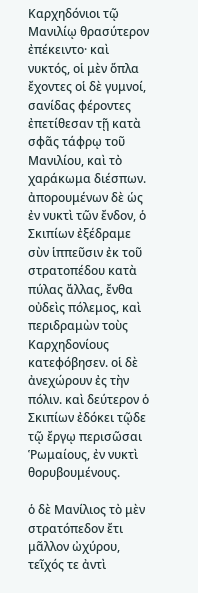Καρχηδόνιοι τῷ Μανιλίῳ θρασύτερον ἐπέκειντο· καὶ νυκτός, οἱ μὲν ὅπλα ἔχοντες οἱ δὲ γυμνοί, σανίδας φέροντες ἐπετίθεσαν τῇ κατὰ σφᾶς τάφρῳ τοῦ Μανιλίου, καὶ τὸ χαράκωμα διέσπων. ἀπορουμένων δὲ ὡς ἐν νυκτὶ τῶν ἔνδον, ὁ Σκιπίων ἐξέδραμε σὺν ἱππεῦσιν ἐκ τοῦ στρατοπέδου κατὰ πύλας ἄλλας, ἔνθα οὐδεὶς πόλεμος, καὶ περιδραμὼν τοὺς Καρχηδονίους κατεφόβησεν. οἱ δὲ ἀνεχώρουν ἐς τὴν πόλιν. καὶ δεύτερον ὁ Σκιπίων ἐδόκει τῷδε τῷ ἔργῳ περισῶσαι Ῥωμαίους, ἐν νυκτὶ θορυβουμένους.

ὁ δὲ Μανίλιος τὸ μὲν στρατόπεδον ἔτι μᾶλλον ὠχύρου, τεῖχός τε ἀντὶ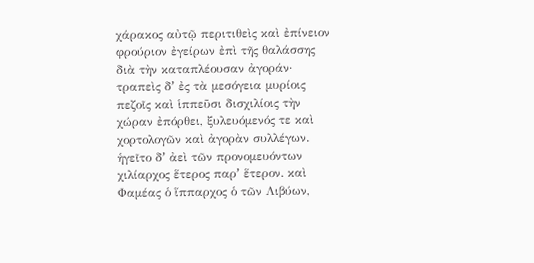χάρακος αὐτῷ περιτιθεὶς καὶ ἐπίνειον φρούριον ἐγείρων ἐπὶ τῆς θαλάσσης διὰ τὴν καταπλέουσαν ἀγοράν· τραπεὶς δʼ ἐς τὰ μεσόγεια μυρίοις πεζοῖς καὶ ἱππεῦσι δισχιλίοις τὴν χώραν ἐπόρθει, ξυλευόμενός τε καὶ χορτολογῶν καὶ ἀγορὰν συλλέγων. ἡγεῖτο δʼ ἀεὶ τῶν προνομευόντων χιλίαρχος ἕτερος παρʼ ἕτερον. καὶ Φαμέας ὁ ἵππαρχος ὁ τῶν Λιβύων,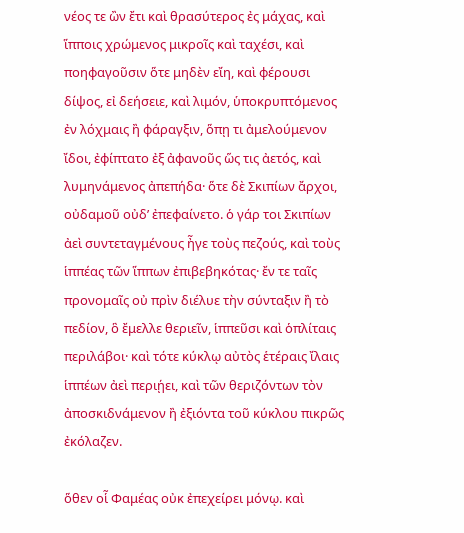νέος τε ὢν ἔτι καὶ θρασύτερος ἐς μάχας, καὶ ἵπποις χρώμενος μικροῖς καὶ ταχέσι, καὶ ποηφαγοῦσιν ὅτε μηδὲν εἴη, καὶ φέρουσι δίψος, εἰ δεήσειε, καὶ λιμόν, ὑποκρυπτόμενος ἐν λόχμαις ἢ φάραγξιν, ὅπῃ τι ἀμελούμενον ἴδοι, ἐφίπτατο ἐξ ἀφανοῦς ὥς τις ἀετός, καὶ λυμηνάμενος ἀπεπήδα· ὅτε δὲ Σκιπίων ἄρχοι, οὐδαμοῦ οὐδʼ ἐπεφαίνετο. ὁ γάρ τοι Σκιπίων ἀεὶ συντεταγμένους ἦγε τοὺς πεζούς, καὶ τοὺς ἱππέας τῶν ἵππων ἐπιβεβηκότας· ἔν τε ταῖς προνομαῖς οὐ πρὶν διέλυε τὴν σύνταξιν ἢ τὸ πεδίον, ὃ ἔμελλε θεριεῖν, ἱππεῦσι καὶ ὁπλίταις περιλάβοι· καὶ τότε κύκλῳ αὐτὸς ἑτέραις ἴλαις ἱππέων ἀεὶ περιῄει, καὶ τῶν θεριζόντων τὸν ἀποσκιδνάμενον ἢ ἐξιόντα τοῦ κύκλου πικρῶς ἐκόλαζεν.

ὅθεν οἷ Φαμέας οὐκ ἐπεχείρει μόνῳ. καὶ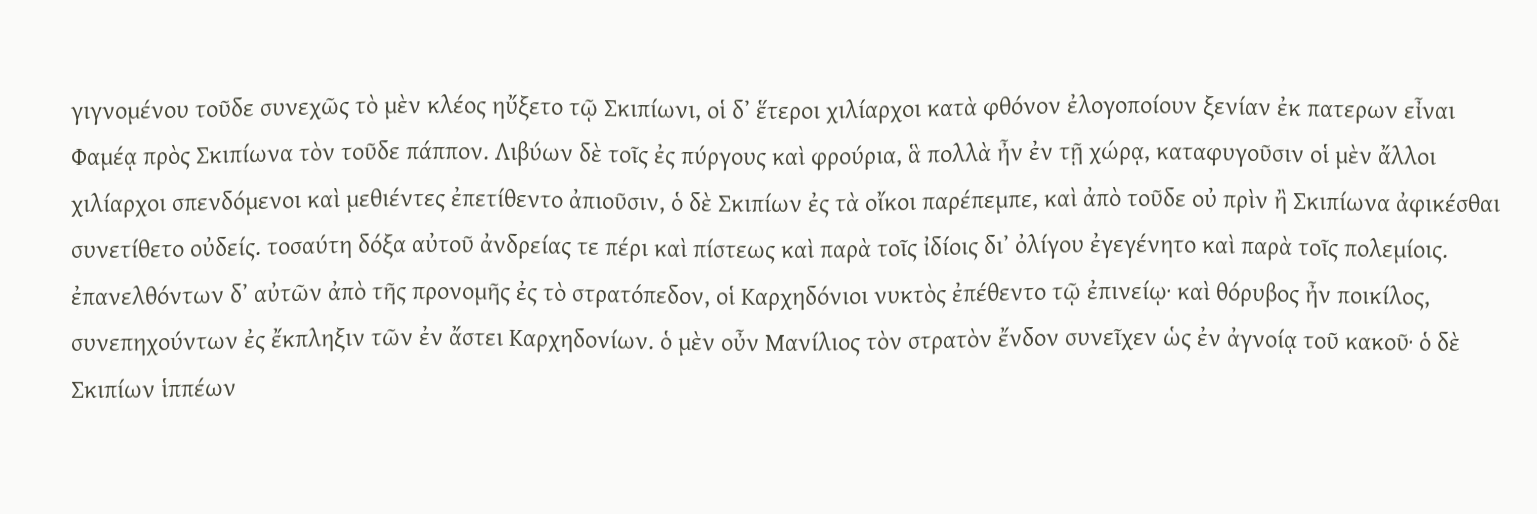γιγνομένου τοῦδε συνεχῶς τὸ μὲν κλέος ηὔξετο τῷ Σκιπίωνι, οἱ δʼ ἕτεροι χιλίαρχοι κατὰ φθόνον ἐλογοποίουν ξενίαν ἐκ πατερων εἶναι Φαμέᾳ πρὸς Σκιπίωνα τὸν τοῦδε πάππον. Λιβύων δὲ τοῖς ἐς πύργους καὶ φρούρια, ἃ πολλὰ ἦν ἐν τῇ χώρᾳ, καταφυγοῦσιν οἱ μὲν ἄλλοι χιλίαρχοι σπενδόμενοι καὶ μεθιέντες ἐπετίθεντο ἀπιοῦσιν, ὁ δὲ Σκιπίων ἐς τὰ οἴκοι παρέπεμπε, καὶ ἀπὸ τοῦδε οὐ πρὶν ἢ Σκιπίωνα ἀφικέσθαι συνετίθετο οὐδείς. τοσαύτη δόξα αὐτοῦ ἀνδρείας τε πέρι καὶ πίστεως καὶ παρὰ τοῖς ἰδίοις διʼ ὀλίγου ἐγεγένητο καὶ παρὰ τοῖς πολεμίοις. ἐπανελθόντων δʼ αὐτῶν ἀπὸ τῆς προνομῆς ἐς τὸ στρατόπεδον, οἱ Καρχηδόνιοι νυκτὸς ἐπέθεντο τῷ ἐπινείῳ· καὶ θόρυβος ἦν ποικίλος, συνεπηχούντων ἐς ἔκπληξιν τῶν ἐν ἄστει Καρχηδονίων. ὁ μὲν οὖν Μανίλιος τὸν στρατὸν ἔνδον συνεῖχεν ὡς ἐν ἀγνοίᾳ τοῦ κακοῦ· ὁ δὲ Σκιπίων ἱππέων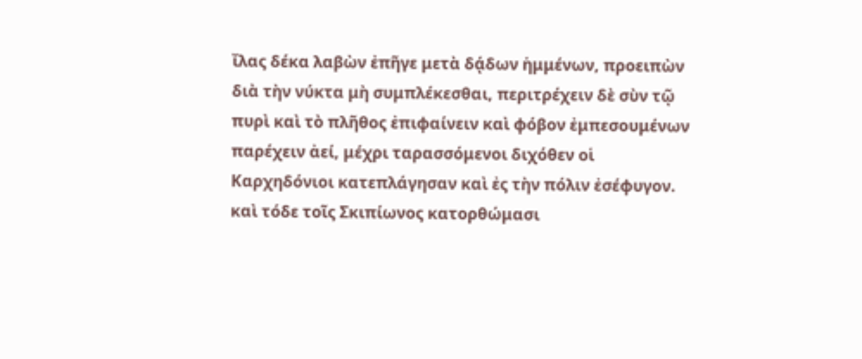ἴλας δέκα λαβὼν ἐπῆγε μετὰ δᾴδων ἡμμένων, προειπὼν διὰ τὴν νύκτα μὴ συμπλέκεσθαι, περιτρέχειν δὲ σὺν τῷ πυρὶ καὶ τὸ πλῆθος ἐπιφαίνειν καὶ φόβον ἐμπεσουμένων παρέχειν ἀεί, μέχρι ταρασσόμενοι διχόθεν οἱ Καρχηδόνιοι κατεπλάγησαν καὶ ἐς τὴν πόλιν ἐσέφυγον. καὶ τόδε τοῖς Σκιπίωνος κατορθώμασι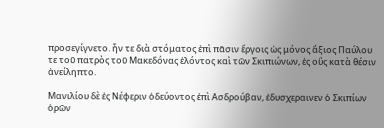προσεγίγνετο. ἦν τε διὰ στόματος ἐπὶ πᾶσιν ἔργοις ὡς μόνος ἄξιος Παύλου τε τοῦ πατρὸς τοῦ Μακεδόνας ἑλόντος καὶ τῶν Σκιπιώνων, ἐς οὓς κατὰ θέσιν ἀνείληπτο.

Μανιλίου δὲ ἐς Νέφεριν ὁδεύοντος ἐπὶ Ασδρούβαν, ἐδυσχεραινεν ὁ Σκιπίων ὁρῶν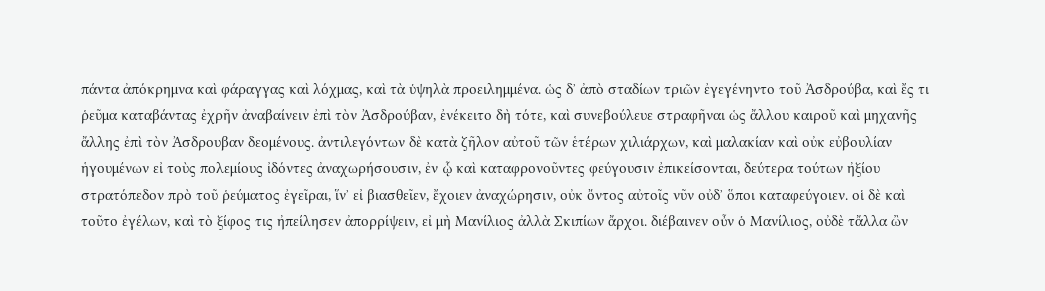πάντα ἀπόκρημνα καὶ φάραγγας καὶ λόχμας, καὶ τὰ ὑψηλὰ προειλημμένα. ὡς δʼ ἀπὸ σταδίων τριῶν ἐγεγένηντο τοῦ Ἀσδρούβα, καὶ ἔς τι ῥεῦμα καταβάντας ἐχρῆν ἀναβαίνειν ἐπὶ τὸν Ἀσδρούβαν, ἐνέκειτο δὴ τότε, καὶ συνεβούλευε στραφῆναι ὡς ἄλλου καιροῦ καὶ μηχανῆς ἄλλης ἐπὶ τὸν Ἀσδρουβαν δεομένους. ἀντιλεγόντων δὲ κατὰ ζῆλον αὐτοῦ τῶν ἑτέρων χιλιάρχων, καὶ μαλακίαν καὶ οὐκ εὐβουλίαν ἡγουμένων εἰ τοὺς πολεμίους ἰδόντες ἀναχωρήσουσιν, ἐν ᾧ καὶ καταφρονοῦντες φεύγουσιν ἐπικείσονται, δεύτερα τούτων ἠξίου στρατόπεδον πρὸ τοῦ ῥεύματος ἐγεῖραι, ἵνʼ εἰ βιασθεῖεν, ἔχοιεν ἀναχώρησιν, οὐκ ὄντος αὐτοῖς νῦν οὐδʼ ὅποι καταφεύγοιεν. οἱ δὲ καὶ τοῦτο ἐγέλων, καὶ τὸ ξίφος τις ἠπείλησεν ἀπορρίψειν, εἰ μὴ Μανίλιος ἀλλὰ Σκιπίων ἄρχοι. διέβαινεν οὖν ὁ Μανίλιος, οὐδὲ τἄλλα ὢν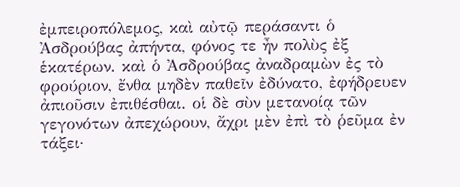ἐμπειροπόλεμος, καὶ αὐτῷ περάσαντι ὁ Ἀσδρούβας ἀπήντα, φόνος τε ἦν πολὺς ἐξ ἑκατέρων. καὶ ὁ Ἀσδρούβας ἀναδραμὼν ἐς τὸ φρούριον, ἔνθα μηδὲν παθεῖν ἐδύνατο, ἐφήδρευεν ἀπιοῦσιν ἐπιθέσθαι. οἱ δὲ σὺν μετανοίᾳ τῶν γεγονότων ἀπεχώρουν, ἄχρι μὲν ἐπὶ τὸ ῥεῦμα ἐν τάξει·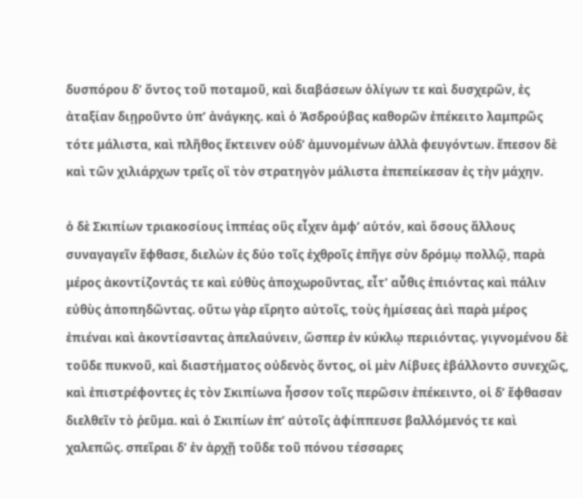δυσπόρου δʼ ὄντος τοῦ ποταμοῦ, καὶ διαβάσεων ὀλίγων τε καὶ δυσχερῶν, ἐς ἀταξίαν διῃροῦντο ὑπʼ ἀνάγκης. καὶ ὁ Ἀσδρούβας καθορῶν ἐπέκειτο λαμπρῶς τότε μάλιστα, καὶ πλῆθος ἔκτεινεν οὐδʼ ἀμυνομένων ἀλλὰ φευγόντων. ἔπεσον δὲ καὶ τῶν χιλιάρχων τρεῖς οἳ τὸν στρατηγὸν μάλιστα ἐπεπείκεσαν ἐς τὴν μάχην.

ὁ δὲ Σκιπίων τριακοσίους ἱππέας οὓς εἶχεν ἀμφʼ αὑτόν, καὶ ὅσους ἄλλους συναγαγεῖν ἔφθασε, διελὼν ἐς δύο τοῖς ἐχθροῖς ἐπῆγε σὺν δρόμῳ πολλῷ, παρὰ μέρος ἀκοντίζοντάς τε καὶ εὐθὺς ἀποχωροῦντας, εἶτʼ αὖθις ἐπιόντας καὶ πάλιν εὐθὺς ἀποπηδῶντας. οὕτω γὰρ εἴρητο αὐτοῖς, τοὺς ἡμίσεας ἀεὶ παρὰ μέρος ἐπιέναι καὶ ἀκοντίσαντας ἀπελαύνειν, ὥσπερ ἐν κύκλῳ περιιόντας. γιγνομένου δὲ τοῦδε πυκνοῦ, καὶ διαστήματος οὐδενὸς ὄντος, οἱ μὲν Λίβυες ἐβάλλοντο συνεχῶς, καὶ ἐπιστρέφοντες ἐς τὸν Σκιπίωνα ἧσσον τοῖς περῶσιν ἐπέκειντο, οἱ δʼ ἔφθασαν διελθεῖν τὸ ῥεῦμα. καὶ ὁ Σκιπίων ἐπʼ αὐτοῖς ἀφίππευσε βαλλόμενός τε καὶ χαλεπῶς. σπεῖραι δʼ ἐν ἀρχῇ τοῦδε τοῦ πόνου τέσσαρες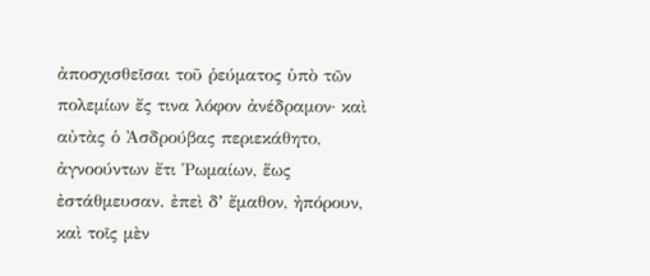ἀποσχισθεῖσαι τοῦ ῥεύματος ὑπὸ τῶν πολεμίων ἔς τινα λόφον ἀνέδραμον· καὶ αὐτὰς ὁ Ἀσδρούβας περιεκάθητο, ἀγνοούντων ἔτι Ῥωμαίων, ἕως ἐστάθμευσαν. ἐπεὶ δʼ ἔμαθον, ἠπόρουν, καὶ τοῖς μὲν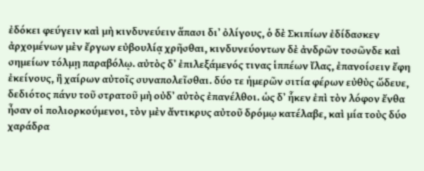ἐδόκει φεύγειν καὶ μὴ κινδυνεύειν ἅπασι διʼ ὀλίγους, ὁ δὲ Σκιπίων ἐδίδασκεν ἀρχομένων μὲν ἔργων εὐβουλίᾳ χρῆσθαι, κινδυνεύοντων δὲ ἀνδρῶν τοσῶνδε καὶ σημείων τόλμῃ παραβόλῳ. αὐτὸς δʼ ἐπιλεξάμενός τινας ἱππέων ἴλας, ἐπανοίσειν ἔφη ἐκείνους, ἢ χαίρων αὐτοῖς συναπολεῖσθαι. δύο τε ἡμερῶν σιτία φέρων εὐθὺς ὥδευε, δεδιότος πάνυ τοῦ στρατοῦ μὴ οὐδʼ αὐτὸς ἐπανέλθοι. ὡς δʼ ἧκεν ἐπὶ τὸν λόφον ἔνθα ἦσαν οἱ πολιορκούμενοι, τὸν μὲν ἄντικρυς αὐτοῦ δρόμῳ κατέλαβε, καὶ μία τοὺς δύο χαράδρα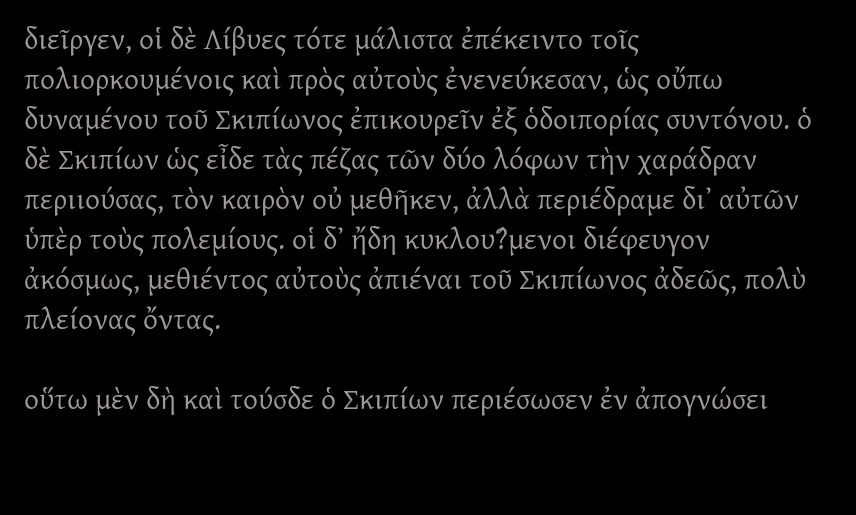διεῖργεν, οἱ δὲ Λίβυες τότε μάλιστα ἐπέκειντο τοῖς πολιορκουμένοις καὶ πρὸς αὐτοὺς ἐνενεύκεσαν, ὡς οὔπω δυναμένου τοῦ Σκιπίωνος ἐπικουρεῖν ἐξ ὁδοιπορίας συντόνου. ὁ δὲ Σκιπίων ὡς εἶδε τὰς πέζας τῶν δύο λόφων τὴν χαράδραν περιιούσας, τὸν καιρὸν οὐ μεθῆκεν, ἀλλὰ περιέδραμε διʼ αὐτῶν ὑπὲρ τοὺς πολεμίους. οἱ δʼ ἤδη κυκλου?́μενοι διέφευγον ἀκόσμως, μεθιέντος αὐτοὺς ἀπιέναι τοῦ Σκιπίωνος ἀδεῶς, πολὺ πλείονας ὄντας.

οὕτω μὲν δὴ καὶ τούσδε ὁ Σκιπίων περιέσωσεν ἐν ἀπογνώσει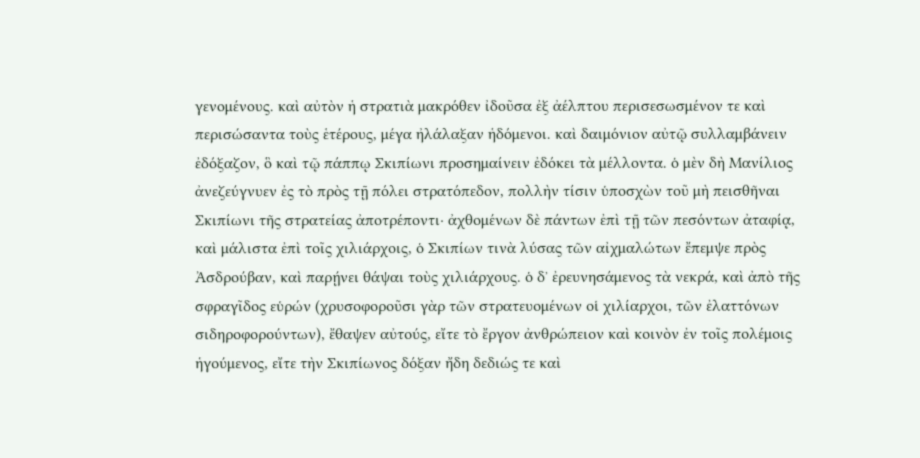γενομένους. καὶ αὐτὸν ἡ στρατιὰ μακρόθεν ἰδοῦσα ἐξ ἀέλπτου περισεσωσμένον τε καὶ περισώσαντα τοὺς ἑτέρους, μέγα ἠλάλαξαν ἡδόμενοι. καὶ δαιμόνιον αὐτῷ συλλαμβάνειν ἐδόξαζον, ὃ καὶ τῷ πάππῳ Σκιπίωνι προσημαίνειν ἐδόκει τὰ μέλλοντα. ὁ μὲν δὴ Μανίλιος ἀνεζεύγνυεν ἐς τὸ πρὸς τῇ πόλει στρατόπεδον, πολλὴν τίσιν ὑποσχὼν τοῦ μὴ πεισθῆναι Σκιπίωνι τῆς στρατείας ἀποτρέποντι· ἀχθομένων δὲ πάντων ἐπὶ τῇ τῶν πεσόντων ἀταφίᾳ, καὶ μάλιστα ἐπὶ τοῖς χιλιάρχοις, ὁ Σκιπίων τινὰ λύσας τῶν αἰχμαλώτων ἔπεμψε πρὸς Ἀσδρούβαν, καὶ παρῄνει θάψαι τοὺς χιλιάρχους. ὁ δʼ ἐρευνησάμενος τὰ νεκρά, καὶ ἀπὸ τῆς σφραγῖδος εὑρών (χρυσοφοροῦσι γὰρ τῶν στρατευομένων οἱ χιλίαρχοι, τῶν ἐλαττόνων σιδηροφορούντων), ἔθαψεν αὐτούς, εἴτε τὸ ἔργον ἀνθρώπειον καὶ κοινὸν ἐν τοῖς πολέμοις ἡγούμενος, εἴτε τὴν Σκιπίωνος δόξαν ἤδη δεδιώς τε καὶ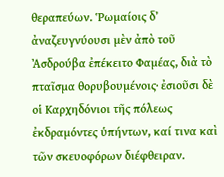θεραπεύων. Ῥωμαίοις δʼ ἀναζευγνύουσι μὲν ἀπὸ τοῦ Ἀσδρούβα ἐπέκειτο Φαμέας, διὰ τὸ πταῖσμα θορυβουμένοις· ἐσιοῦσι δὲ οἱ Καρχηδόνιοι τῆς πόλεως ἐκδραμόντες ὑπήντων, καί τινα καὶ τῶν σκευοφόρων διέφθειραν.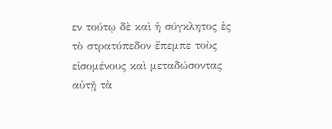εν τούτῳ δὲ καὶ ἡ σύγκλητος ἐς τὸ στρατόπεδον ἔπεμπε τοὺς εἰσομένους καὶ μεταδώσοντας αὐτῇ τὰ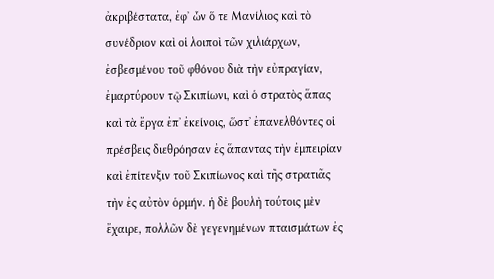ἀκριβέστατα, ἐφʼ ὧν ὅ τε Μανίλιος καὶ τὸ συνέδριον καὶ οἱ λοιποὶ τῶν χιλιάρχων, ἐσβεσμένου τοῦ φθόνου διὰ τὴν εὐπραγίαν, ἐμαρτύρουν τῷ Σκιπίωνι, καὶ ὁ στρατὸς ἅπας καὶ τὰ ἔργα ἐπʼ ἐκείνοις, ὥστʼ ἐπανελθόντες οἱ πρέσβεις διεθρόησαν ἐς ἅπαντας τὴν ἐμπειρίαν καὶ ἐπίτενξιν τοῦ Σκιπίωνος καὶ τῆς στρατιᾶς τὴν ἐς αὐτὸν ὁρμήν. ἡ δὲ βουλὴ τούτοις μὲν ἔχαιρε, πολλῶν δὲ γεγενημένων πταισμάτων ἐς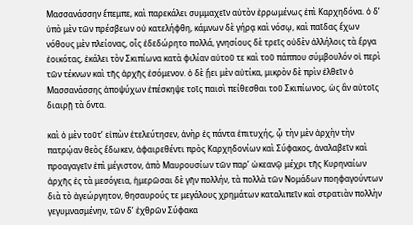Μασσανάσσην ἔπεμπε, καὶ παρεκάλει συμμαχεῖν αὐτὸν ἐρρωμένως ἐπὶ Καρχηδόνα. ὁ δʼ ὑπὸ μὲν τῶν πρέσβεων οὐ κατελήφθη, κάμνων δὲ γήρᾳ καὶ νόσῳ, καὶ παῖδας ἔχων νόθους μὲν πλείονας, οἷς ἐδεδώρητο πολλά, γνησίους δὲ τρεῖς οὐδὲν ἀλλήλοις τὰ ἔργα ἐοικότας, ἐκάλει τὸν Σκιπίωνα κατὰ φιλίαν αὐτοῦ τε καὶ τοῦ πάππου σύμβουλόν οἱ περὶ τῶν τέκνων καὶ τῆς ἀρχῆς ἐσόμενον. ὁ δὲ ᾔει μὲν αὐτίκα, μικρὸν δὲ πρὶν ἐλθεῖν ὁ Μασσανάσσης ἀποψύχων ἐπέσκηψε τοῖς παισὶ πείθεσθαι τοῦ Σκιπίωνος, ὡς ἂν αὐτοῖς διαιρῇ τὰ ὄντα.

καὶ ὁ μὲν τοῦτʼ εἰπὼν ἐτελεύτησεν, ἀνὴρ ἐς πάντα ἐπιτυχής, ᾧ τὴν μὲν ἀρχὴν τὴν πατρῴαν θεὸς ἔδωκεν, ἀφαιρεθέντι πρὸς Καρχηδονίων καὶ Σύφακος, ἀναλαβεῖν καὶ προαγαγεῖν ἐπὶ μέγιστον, ἀπὸ Μαυρουσίων τῶν παρʼ ὠκεανῷ μέχρι τῆς Κυρηναίων ἀρχῆς ἐς τὰ μεσόγεια, ἡμερῶσαι δὲ γῆν πολλήν, τὰ πολλὰ τῶν Νομάδων ποηφαγούντων διὰ τὸ ἀγεώργητον, θησαυρούς τε μεγάλους χρημάτων καταλιπεῖν καὶ στρατιὰν πολλὴν γεγυμνασμένην, τῶν δʼ ἐχθρῶν Σύφακα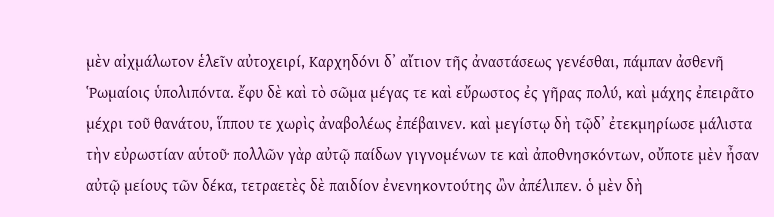μὲν αἰχμάλωτον ἑλεῖν αὐτοχειρί, Καρχηδόνι δʼ αἴτιον τῆς ἀναστάσεως γενέσθαι, πάμπαν ἀσθενῆ Ῥωμαίοις ὑπολιπόντα. ἔφυ δὲ καὶ τὸ σῶμα μέγας τε καὶ εὔρωστος ἐς γῆρας πολύ, καὶ μάχης ἐπειρᾶτο μέχρι τοῦ θανάτου, ἵππου τε χωρὶς ἀναβολέως ἐπέβαινεν. καὶ μεγίστῳ δὴ τῷδʼ ἐτεκμηρίωσε μάλιστα τὴν εὐρωστίαν αὑτοῦ· πολλῶν γὰρ αὐτῷ παίδων γιγνομένων τε καὶ ἀποθνησκόντων, οὔποτε μὲν ἦσαν αὐτῷ μείους τῶν δέκα, τετραετὲς δὲ παιδίον ἐνενηκοντούτης ὢν ἀπέλιπεν. ὁ μὲν δὴ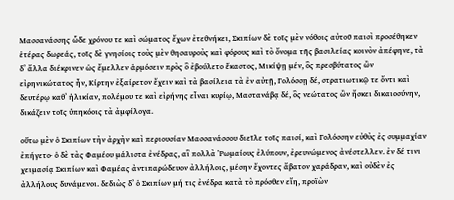Μασσανάσσης ὧδε χρόνου τε καὶ σώματος ἔχων ἐτεθνήκει, Σκιπίων δὲ τοῖς μὲν νόθοις αὐτοῦ παισὶ προσέθηκεν ἑτέρας δωρεάς, τοῖς δὲ γνησίοις τοὺς μὲν θησαυροὺς καὶ φόρους καὶ τὸ ὄνομα τῆς βασιλείας κοινὸν ἀπέφηνε, τὰ δʼ ἄλλα διέκρινεν ὡς ἔμελλεν ἁρμόσειν πρὸς ὃ ἐβούλετο ἕκαστος, Μικίψῃ μέν, ὃς πρεσβύτατος ὢν εἰρηνικώτατος ἦν, Κίρτην ἐξαίρετον ἔχειν καὶ τὰ βασίλεια τὰ ἐν αὐτῇ, Γολόσσῃ δέ, στρατιωτικῷ τε ὄντι καὶ δευτέρῳ καθʼ ἡλικίαν, πολέμου τε καὶ εἰρήνης εἶναι κυρίῳ, Μαστανάβᾳ δέ, ὃς νεώτατος ὢν ἤσκει δικαιοσύνην, δικάζειν τοῖς ὑπηκόοις τὰ ἀμφίλογα.

οὕτω μὲν ὁ Σκιπίων τὴν ἀρχὴν καὶ περιουσίαν Μασσανάσσου διεῖλε τοῖς παισί, καὶ Γολόσσην εὐθὺς ἐς συμμαχίαν ἐπήγετο· ὁ δὲ τὰς Φαμέου μάλιστα ἐνέδρας, αἳ πολλὰ Ῥωμαίους ἐλύπουν, ἐρευνώμενος ἀνέστελλεν. ἐν δέ τινι χειμασίᾳ Σκιπίων καὶ Φαμέας ἀντιπαρώδευον ἀλλήλοις, μέσην ἔχοντες ἄβατον χαράδραν, καὶ οὐδὲν ἐς ἀλλήλους δυνάμενοι. δεδιὼς δʼ ὁ Σκιπίων μή τις ἐνέδρα κατὰ τὸ πρόσθεν εἴη, προϊὼν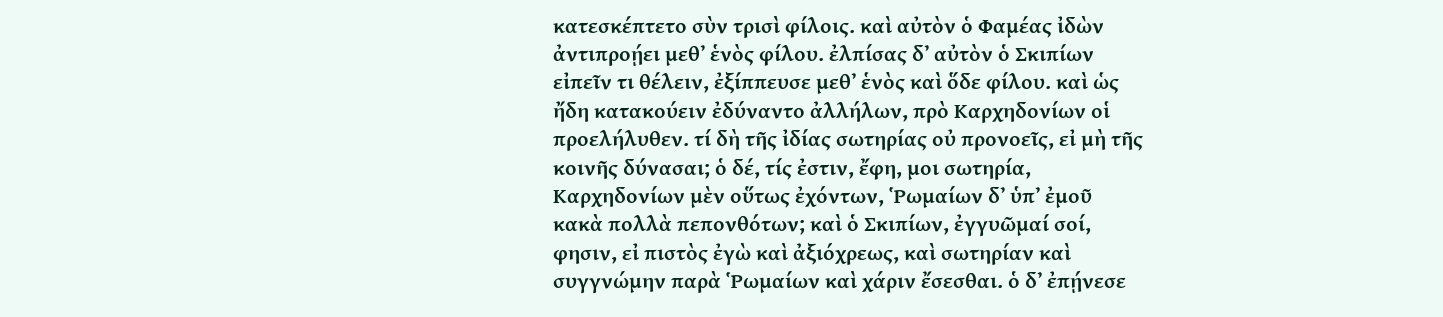κατεσκέπτετο σὺν τρισὶ φίλοις. καὶ αὐτὸν ὁ Φαμέας ἰδὼν ἀντιπροῄει μεθʼ ἑνὸς φίλου. ἐλπίσας δʼ αὐτὸν ὁ Σκιπίων εἰπεῖν τι θέλειν, ἐξίππευσε μεθʼ ἑνὸς καὶ ὅδε φίλου. καὶ ὡς ἤδη κατακούειν ἐδύναντο ἀλλήλων, πρὸ Καρχηδονίων οἱ προελήλυθεν. τί δὴ τῆς ἰδίας σωτηρίας οὐ προνοεῖς, εἰ μὴ τῆς κοινῆς δύνασαι; ὁ δέ, τίς ἐστιν, ἔφη, μοι σωτηρία, Καρχηδονίων μὲν οὕτως ἐχόντων, Ῥωμαίων δʼ ὑπʼ ἐμοῦ κακὰ πολλὰ πεπονθότων; καὶ ὁ Σκιπίων, ἐγγυῶμαί σοί, φησιν, εἰ πιστὸς ἐγὼ καὶ ἀξιόχρεως, καὶ σωτηρίαν καὶ συγγνώμην παρὰ Ῥωμαίων καὶ χάριν ἔσεσθαι. ὁ δʼ ἐπῄνεσε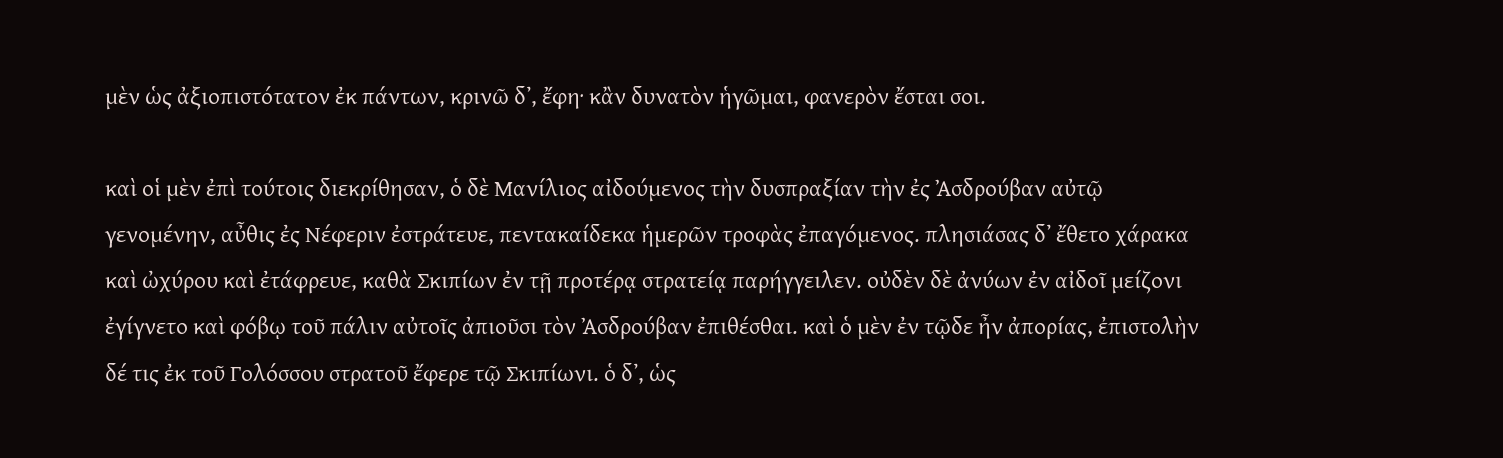μὲν ὡς ἀξιοπιστότατον ἐκ πάντων, κρινῶ δʼ, ἔφη· κἂν δυνατὸν ἡγῶμαι, φανερὸν ἔσται σοι.

καὶ οἱ μὲν ἐπὶ τούτοις διεκρίθησαν, ὁ δὲ Μανίλιος αἰδούμενος τὴν δυσπραξίαν τὴν ἐς Ἀσδρούβαν αὐτῷ γενομένην, αὖθις ἐς Νέφεριν ἐστράτευε, πεντακαίδεκα ἡμερῶν τροφὰς ἐπαγόμενος. πλησιάσας δʼ ἔθετο χάρακα καὶ ὠχύρου καὶ ἐτάφρευε, καθὰ Σκιπίων ἐν τῇ προτέρᾳ στρατείᾳ παρήγγειλεν. οὐδὲν δὲ ἀνύων ἐν αἰδοῖ μείζονι ἐγίγνετο καὶ φόβῳ τοῦ πάλιν αὐτοῖς ἀπιοῦσι τὸν Ἀσδρούβαν ἐπιθέσθαι. καὶ ὁ μὲν ἐν τῷδε ἦν ἀπορίας, ἐπιστολὴν δέ τις ἐκ τοῦ Γολόσσου στρατοῦ ἔφερε τῷ Σκιπίωνι. ὁ δʼ, ὡς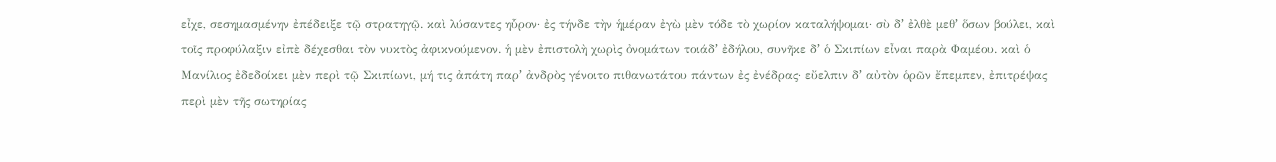εἶχε, σεσημασμένην ἐπέδειξε τῷ στρατηγῷ. καὶ λύσαντες ηὗρον· ἐς τήνδε τὴν ἡμέραν ἐγὼ μὲν τόδε τὸ χωρίον καταλήψομαι· σὺ δʼ ἐλθὲ μεθʼ ὅσων βούλει, καὶ τοῖς προφύλαξιν εἰπὲ δέχεσθαι τὸν νυκτὸς ἀφικνούμενον. ἡ μὲν ἐπιστολὴ χωρὶς ὀνομάτων τοιάδʼ ἐδήλου, συνῆκε δʼ ὁ Σκιπίων εἶναι παρὰ Φαμέου. καὶ ὁ Μανίλιος ἐδεδοίκει μὲν περὶ τῷ Σκιπίωνι, μή τις ἀπάτη παρʼ ἀνδρὸς γένοιτο πιθανωτάτου πάντων ἐς ἐνέδρας· εὔελπιν δʼ αὐτὸν ὁρῶν ἔπεμπεν, ἐπιτρέψας περὶ μὲν τῆς σωτηρίας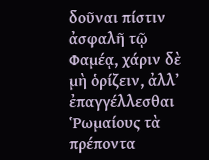δοῦναι πίστιν ἀσφαλῆ τῷ Φαμέᾳ, χάριν δὲ μὴ ὁρίζειν, ἀλλʼ ἐπαγγέλλεσθαι Ῥωμαίους τὰ πρέποντα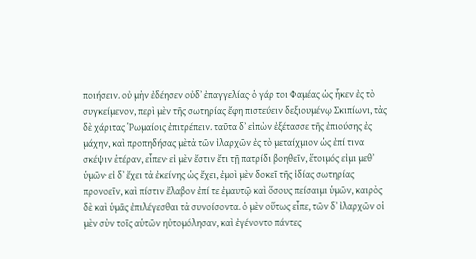ποιήσειν. οὐ μὴν ἐδέησεν οὐδʼ ἐπαγγελίας· ὁ γάρ τοι Φαμέας ὡς ἧκεν ἐς τὸ συγκείμενον, περὶ μὲν τῆς σωτηρίας ἔφη πιστεύειν δεξιουμένῳ Σκιπίωνι, τὰς δὲ χάριτας Ῥωμαίοις ἐπιτρέπειν. ταῦτα δʼ εἰπὼν ἐξέτασσε τῆς ἐπιούσης ἐς μάχην, καὶ προπηδήσας μὲτὰ τῶν ἰλαρχῶν ἐς τὸ μεταίχμιον ὡς ἐπί τινα σκέψιν ἑτέραν, εἶπεν· εἰ μὲν ἔστιν ἔτι τῇ πατρίδι βοηθεῖν, ἕτοιμός εἰμι μεθʼ ὑμῶν· εἰ δʼ ἔχει τὰ ἐκείνης ὡς ἔχει, ἐμοὶ μὲν δοκεῖ τῆς ἰδίας σωτηρίας προνοεῖν, καὶ πίστιν ἔλαβον ἐπί τε ἐμαυτῷ καὶ ὅσους πείσαιμι ὑμῶν, καιρὸς δὲ καὶ ὑμᾶς ἐπιλέγεσθαι τὰ συνοίσοντα. ὁ μὲν οὕτως εἶπε, τῶν δʼ ἰλαρχῶν οἱ μὲν σὺν τοῖς αὑτῶν ηὐτομόλησαν, καὶ ἐγένοντο πάντες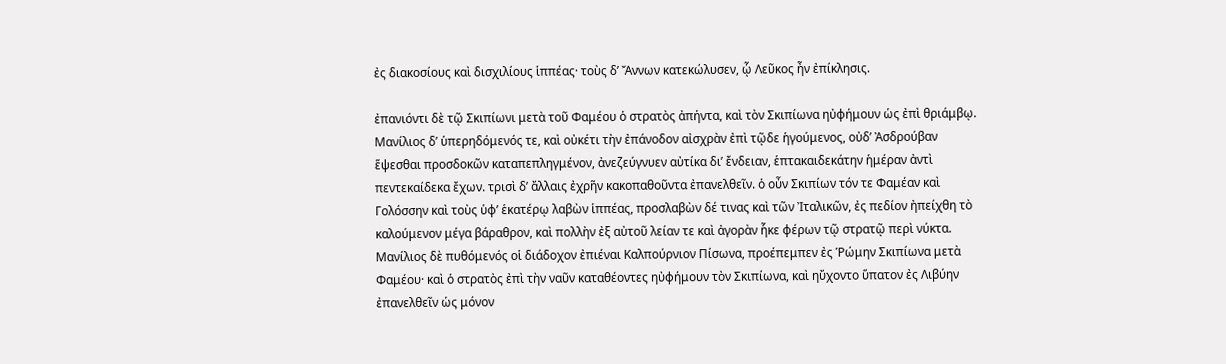ἐς διακοσίους καὶ δισχιλίους ἱππέας· τοὺς δʼ Ἄννων κατεκώλυσεν, ᾧ Λεῦκος ἦν ἐπίκλησις.

ἐπανιόντι δὲ τῷ Σκιπίωνι μετὰ τοῦ Φαμέου ὁ στρατὸς ἀπήντα, καὶ τὸν Σκιπίωνα ηὐφήμουν ὡς ἐπὶ θριάμβῳ. Μανίλιος δʼ ὑπερηδόμενός τε, καὶ οὐκέτι τὴν ἐπάνοδον αἰσχρὰν ἐπὶ τῷδε ἡγούμενος, οὐδʼ Ἀσδρούβαν ἕψεσθαι προσδοκῶν καταπεπληγμένον, ἀνεζεύγνυεν αὐτίκα διʼ ἔνδειαν, ἑπτακαιδεκάτην ἡμέραν ἀντὶ πεντεκαίδεκα ἔχων. τρισὶ δʼ ἄλλαις ἐχρῆν κακοπαθοῦντα ἐπανελθεῖν. ὁ οὖν Σκιπίων τόν τε Φαμέαν καὶ Γολόσσην καὶ τοὺς ὑφʼ ἑκατέρῳ λαβὼν ἱππέας, προσλαβὼν δέ τινας καὶ τῶν Ἰταλικῶν, ἐς πεδίον ἠπείχθη τὸ καλούμενον μέγα βάραθρον, καὶ πολλὴν ἐξ αὐτοῦ λείαν τε καὶ ἀγορὰν ἧκε φέρων τῷ στρατῷ περὶ νύκτα. Μανίλιος δὲ πυθόμενός οἱ διάδοχον ἐπιέναι Καλπούρνιον Πίσωνα, προέπεμπεν ἐς Ῥώμην Σκιπίωνα μετὰ Φαμέου· καὶ ὁ στρατὸς ἐπὶ τὴν ναῦν καταθέοντες ηὐφήμουν τὸν Σκιπίωνα, καὶ ηὔχοντο ὕπατον ἐς Λιβύην ἐπανελθεῖν ὡς μόνον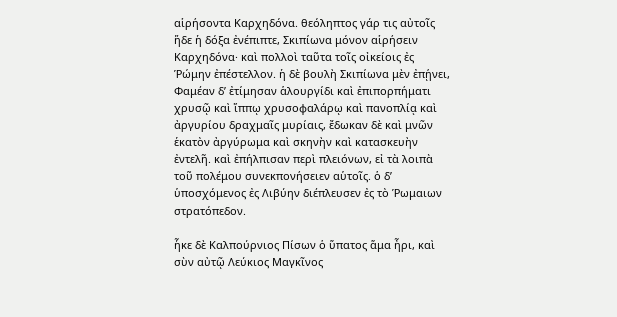αἱρήσοντα Καρχηδόνα. θεόληπτος γάρ τις αὐτοῖς ἥδε ἡ δόξα ἐνέπιπτε, Σκιπίωνα μόνον αἱρήσειν Καρχηδόνα· καὶ πολλοὶ ταῦτα τοῖς οἰκείοις ἐς Ῥώμην ἐπέστελλον. ἡ δὲ βουλὴ Σκιπίωνα μὲν ἐπῄνει, Φαμέαν δʼ ἐτίμησαν ἁλουργίδι καὶ ἐπιπορπήματι χρυσῷ καὶ ἵππῳ χρυσοφαλάρῳ καὶ πανοπλίᾳ καὶ ἀργυρίου δραχμαῖς μυρίαις, ἔδωκαν δὲ καὶ μνῶν ἑκατὸν ἀργύρωμα καὶ σκηνὴν καὶ κατασκευὴν ἐντελῆ. καὶ ἐπήλπισαν περὶ πλειόνων, εἰ τὰ λοιπὰ τοῦ πολέμου συνεκπονήσειεν αὑτοῖς. ὁ δʼ ὑποσχόμενος ἐς Λιβύην διέπλευσεν ἐς τὸ Ῥωμαιων στρατόπεδον.

ἧκε δὲ Καλπούρνιος Πίσων ὁ ὕπατος ἅμα ἦρι, καὶ σὺν αὐτῷ Λεύκιος Μαγκῖνος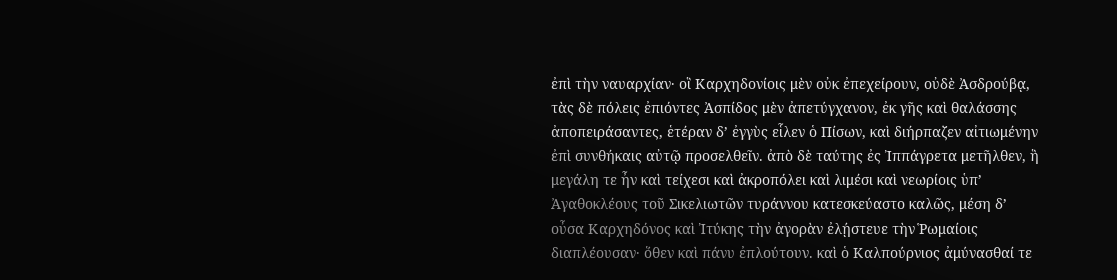ἐπὶ τὴν ναυαρχίαν· οἳ Καρχηδονίοις μὲν οὐκ ἐπεχείρουν, οὐδὲ Ἀσδρούβᾳ, τὰς δὲ πόλεις ἐπιόντες Ἀσπίδος μὲν ἀπετύγχανον, ἐκ γῆς καὶ θαλάσσης ἀποπειράσαντες, ἑτέραν δʼ ἐγγὺς εἷλεν ὁ Πίσων, καὶ διήρπαζεν αἰτιωμένην ἐπὶ συνθήκαις αὐτῷ προσελθεῖν. ἀπὸ δὲ ταύτης ἐς Ἰππάγρετα μετῆλθεν, ἣ μεγάλη τε ἦν καὶ τείχεσι καὶ ἀκροπόλει καὶ λιμέσι καὶ νεωρίοις ὑπʼ Ἀγαθοκλέους τοῦ Σικελιωτῶν τυράννου κατεσκεύαστο καλῶς, μέση δʼ οὖσα Καρχηδόνος καὶ Ἰτύκης τὴν ἀγορὰν ἐλῄστευε τὴν Ῥωμαίοις διαπλέουσαν· ὅθεν καὶ πάνυ ἐπλούτουν. καὶ ὁ Καλπούρνιος ἀμύνασθαί τε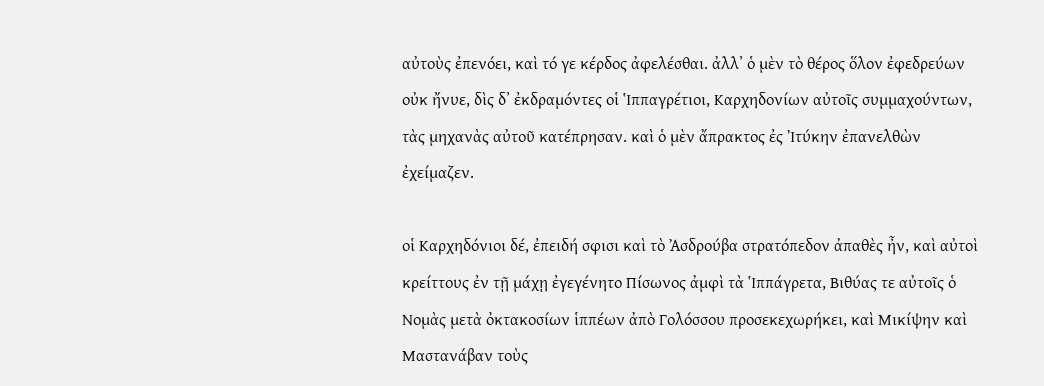αὐτοὺς ἐπενόει, καὶ τό γε κέρδος ἀφελέσθαι. ἀλλʼ ὁ μὲν τὸ θέρος ὅλον ἐφεδρεύων οὐκ ἤνυε, δὶς δʼ ἐκδραμόντες οἱ Ἱππαγρέτιοι, Καρχηδονίων αὐτοῖς συμμαχούντων, τὰς μηχανὰς αὐτοῦ κατέπρησαν. καὶ ὁ μὲν ἄπρακτος ἐς Ἰτύκην ἐπανελθὼν ἐχείμαζεν.

οἱ Καρχηδόνιοι δέ, ἐπειδή σφισι καὶ τὸ Ἀσδρούβα στρατόπεδον ἀπαθὲς ἦν, καὶ αὐτοὶ κρείττους ἐν τῇ μάχῃ ἐγεγένητο Πίσωνος ἀμφὶ τὰ Ἱππάγρετα, Βιθύας τε αὐτοῖς ὁ Νομὰς μετὰ ὀκτακοσίων ἱππέων ἀπὸ Γολόσσου προσεκεχωρήκει, καὶ Μικίψην καὶ Μαστανάβαν τοὺς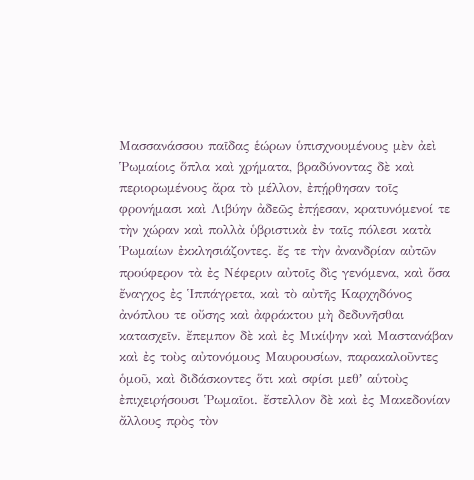Μασσανάσσου παῖδας ἑώρων ὑπισχνουμένους μὲν ἀεὶ Ῥωμαίοις ὅπλα καὶ χρήματα, βραδύνοντας δὲ καὶ περιορωμένους ἄρα τὸ μέλλον, ἐπῄρθησαν τοῖς φρονήμασι καὶ Λιβύην ἀδεῶς ἐπῄεσαν, κρατυνόμενοί τε τὴν χώραν καὶ πολλὰ ὑβριστικὰ ἐν ταῖς πόλεσι κατὰ Ῥωμαίων ἐκκλησιάζοντες. ἔς τε τὴν ἀνανδρίαν αὐτῶν προύφερον τὰ ἐς Νέφεριν αὐτοῖς δὶς γενόμενα, καὶ ὅσα ἔναγχος ἐς Ἱππάγρετα, καὶ τὸ αὐτῆς Καρχηδόνος ἀνόπλου τε οὔσης καὶ ἀφράκτου μὴ δεδυνῆσθαι κατασχεῖν. ἔπεμπον δὲ καὶ ἐς Μικίψην καὶ Μαστανάβαν καὶ ἐς τοὺς αὐτονόμους Μαυρουσίων, παρακαλοῦντες ὁμοῦ, καὶ διδάσκοντες ὅτι καὶ σφίσι μεθʼ αὑτοὺς ἐπιχειρήσουσι Ῥωμαῖοι. ἔστελλον δὲ καὶ ἐς Μακεδονίαν ἄλλους πρὸς τὸν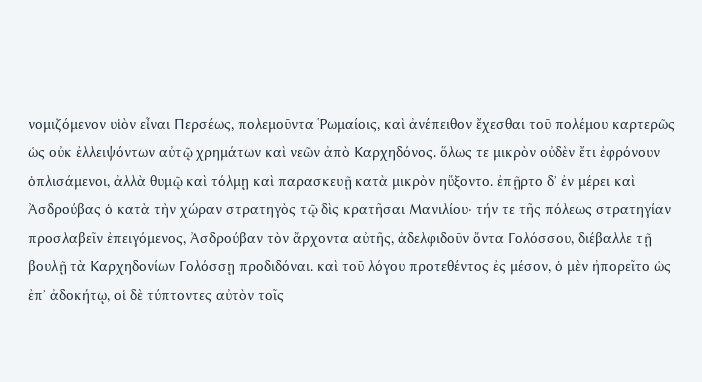νομιζόμενον υἱὸν εἶναι Περσέως, πολεμοῦντα Ῥωμαίοις, καὶ ἀνέπειθον ἔχεσθαι τοῦ πολέμου καρτερῶς ὡς οὐκ ἐλλειψόντων αὐτῷ χρημάτων καὶ νεῶν ἀπὸ Καρχηδόνος. ὅλως τε μικρὸν οὐδὲν ἔτι ἐφρόνουν ὁπλισάμενοι, ἀλλὰ θυμῷ καὶ τόλμῃ καὶ παρασκευῇ κατὰ μικρὸν ηὔξοντο. ἐπῇρτο δʼ ἐν μέρει καὶ Ἀσδρούβας ὁ κατὰ τὴν χώραν στρατηγὸς τῷ δὶς κρατῆσαι Μανιλίου· τήν τε τῆς πόλεως στρατηγίαν προσλαβεῖν ἐπειγόμενος, Ἀσδρούβαν τὸν ἄρχοντα αὐτῆς, ἀδελφιδοῦν ὄντα Γολόσσου, διέβαλλε τῇ βουλῇ τὰ Καρχηδονίων Γολόσσῃ προδιδόναι. καὶ τοῦ λόγου προτεθέντος ἐς μέσον, ὁ μὲν ἠπορεῖτο ὡς ἐπʼ ἀδοκήτῳ, οἱ δὲ τύπτοντες αὐτὸν τοῖς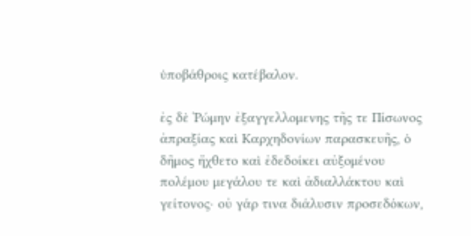ὑποβάθροις κατέβαλον.

ἐς δὲ Ῥώμην ἐξαγγελλομενης τῆς τε Πίσωνος ἀπραξίας καὶ Καρχηδονίων παρασκευῆς, ὁ δῆμος ἤχθετο καὶ ἐδεδοίκει αὐξομένου πολέμου μεγάλου τε καὶ ἀδιαλλάκτου καὶ γείτονος· οὐ γάρ τινα διάλυσιν προσεδόκων,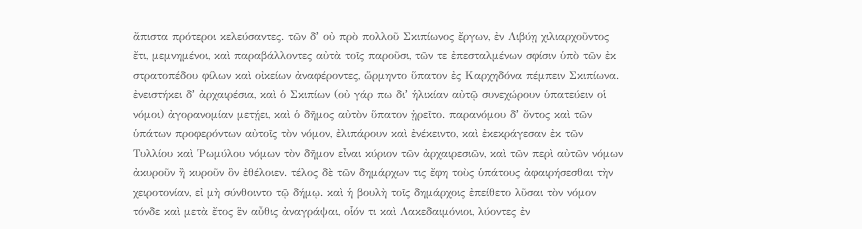ἄπιστα πρότεροι κελεύσαντες. τῶν δʼ οὐ πρὸ πολλοῦ Σκιπίωνος ἔργων, ἐν Λιβύῃ χιλιαρχοῦντος ἔτι, μεμνημένοι, καὶ παραβάλλοντες αὐτὰ τοῖς παροῦσι, τῶν τε ἐπεσταλμένων σφίσιν ὑπὸ τῶν ἐκ στρατοπέδου φίλων καὶ οἰκείων ἀναφέροντες, ὥρμηντο ὕπατον ἐς Καρχηδόνα πέμπειν Σκιπίωνα. ἐνειστήκει δʼ ἀρχαιρέσια, καὶ ὁ Σκιπίων (οὐ γάρ πω διʼ ἡλικίαν αὐτῷ συνεχώρουν ὑπατεύειν οἱ νόμοι) ἀγορανομίαν μετῄει, καὶ ὁ δῆμος αὐτὸν ὕπατον ᾑρεῖτο. παρανόμου δʼ ὄντος καὶ τῶν ὑπάτων προφερόντων αὐτοῖς τὸν νόμον, ἐλιπάρουν καὶ ἐνέκειντο, καὶ ἐκεκράγεσαν ἐκ τῶν Τυλλίου καὶ Ῥωμύλου νόμων τὸν δῆμον εἶναι κύριον τῶν ἀρχαιρεσιῶν, καὶ τῶν περὶ αὐτῶν νόμων ἀκυροῦν ἢ κυροῦν ὃν ἐθέλοιεν. τέλος δὲ τῶν δημάρχων τις ἔφη τοὺς ὑπάτους ἀφαιρήσεσθαι τὴν χειροτονίαν, εἰ μὴ σύνθοιντο τῷ δήμῳ. καὶ ἡ βουλὴ τοῖς δημάρχοις ἐπείθετο λῦσαι τὸν νόμον τόνδε καὶ μετὰ ἔτος ἓν αὖθις ἀναγράψαι, οἷόν τι καὶ Λακεδαιμόνιοι, λύοντες ἐν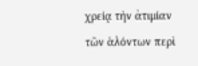χρείᾳ τὴν ἀτιμίαν τῶν ἁλόντων περὶ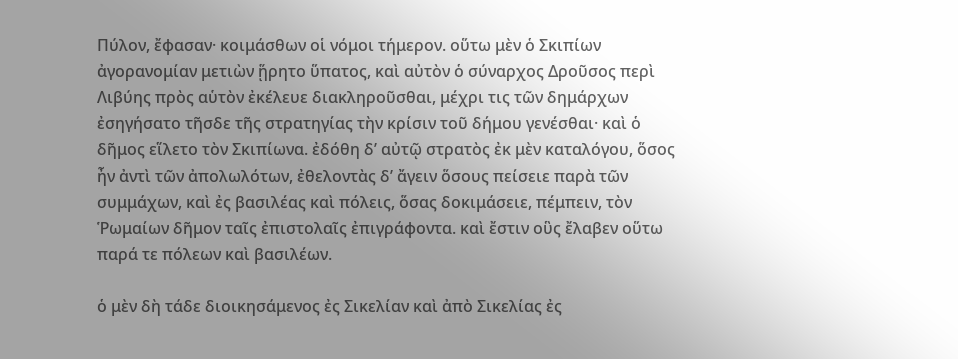Πύλον, ἔφασαν· κοιμάσθων οἱ νόμοι τήμερον. οὕτω μὲν ὁ Σκιπίων ἀγορανομίαν μετιὼν ᾕρητο ὕπατος, καὶ αὐτὸν ὁ σύναρχος Δροῦσος περὶ Λιβύης πρὸς αὑτὸν ἐκέλευε διακληροῦσθαι, μέχρι τις τῶν δημάρχων ἐσηγήσατο τῆσδε τῆς στρατηγίας τὴν κρίσιν τοῦ δήμου γενέσθαι· καὶ ὁ δῆμος εἵλετο τὸν Σκιπίωνα. ἐδόθη δʼ αὐτῷ στρατὸς ἐκ μὲν καταλόγου, ὅσος ἦν ἀντὶ τῶν ἀπολωλότων, ἐθελοντὰς δʼ ἄγειν ὅσους πείσειε παρὰ τῶν συμμάχων, καὶ ἐς βασιλέας καὶ πόλεις, ὅσας δοκιμάσειε, πέμπειν, τὸν Ῥωμαίων δῆμον ταῖς ἐπιστολαῖς ἐπιγράφοντα. καὶ ἔστιν οὓς ἔλαβεν οὕτω παρά τε πόλεων καὶ βασιλέων.

ὁ μὲν δὴ τάδε διοικησάμενος ἐς Σικελίαν καὶ ἀπὸ Σικελίας ἐς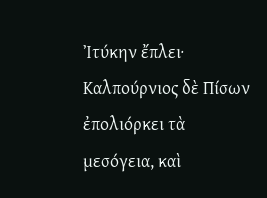Ἰτύκην ἔπλει· Καλπούρνιος δὲ Πίσων ἐπολιόρκει τὰ μεσόγεια, καὶ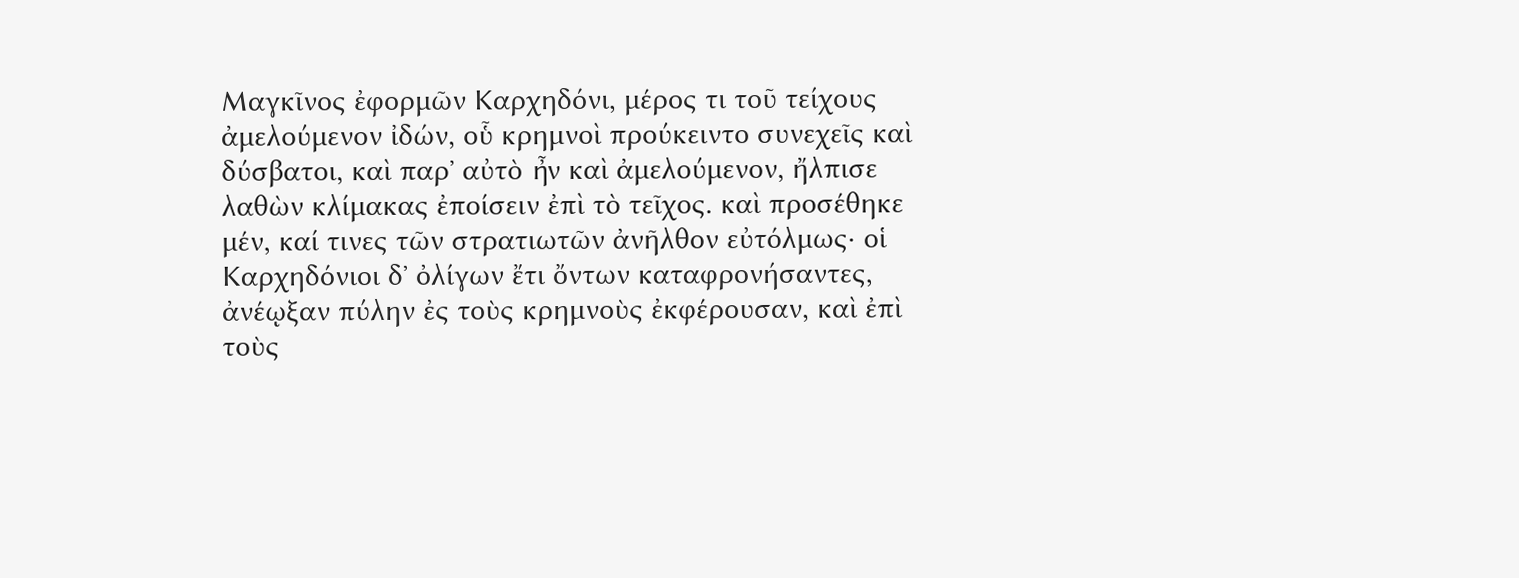Μαγκῖνος ἐφορμῶν Καρχηδόνι, μέρος τι τοῦ τείχους ἀμελούμενον ἰδών, οὗ κρημνοὶ προύκειντο συνεχεῖς καὶ δύσβατοι, καὶ παρʼ αὐτὸ ἦν καὶ ἀμελούμενον, ἤλπισε λαθὼν κλίμακας ἐποίσειν ἐπὶ τὸ τεῖχος. καὶ προσέθηκε μέν, καί τινες τῶν στρατιωτῶν ἀνῆλθον εὐτόλμως· οἱ Καρχηδόνιοι δʼ ὀλίγων ἔτι ὄντων καταφρονήσαντες, ἀνέῳξαν πύλην ἐς τοὺς κρημνοὺς ἐκφέρουσαν, καὶ ἐπὶ τοὺς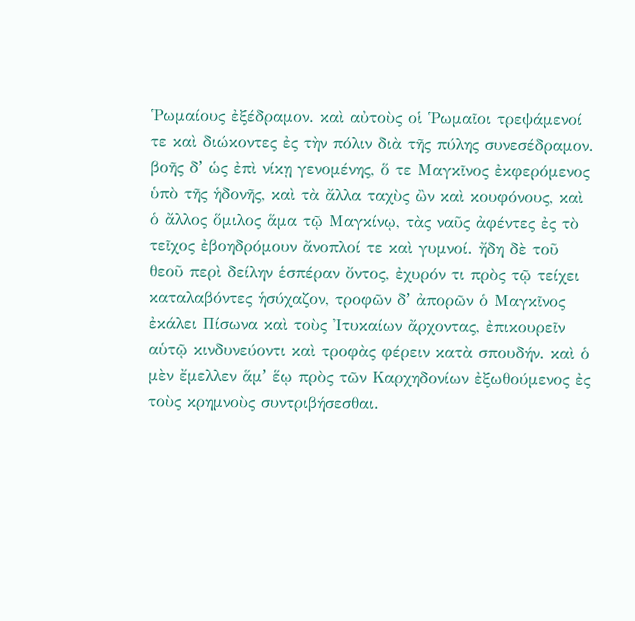Ῥωμαίους ἐξέδραμον. καὶ αὐτοὺς οἱ Ῥωμαῖοι τρεψάμενοί τε καὶ διώκοντες ἐς τὴν πόλιν διὰ τῆς πύλης συνεσέδραμον. βοῆς δʼ ὡς ἐπὶ νίκῃ γενομένης, ὅ τε Μαγκῖνος ἐκφερόμενος ὑπὸ τῆς ἡδονῆς, καὶ τὰ ἄλλα ταχὺς ὢν καὶ κουφόνους, καὶ ὁ ἄλλος ὅμιλος ἅμα τῷ Μαγκίνῳ, τὰς ναῦς ἀφέντες ἐς τὸ τεῖχος ἐβοηδρόμουν ἄνοπλοί τε καὶ γυμνοί. ἤδη δὲ τοῦ θεοῦ περὶ δείλην ἑσπέραν ὄντος, ἐχυρόν τι πρὸς τῷ τείχει καταλαβόντες ἡσύχαζον, τροφῶν δʼ ἀπορῶν ὁ Μαγκῖνος ἐκάλει Πίσωνα καὶ τοὺς Ἰτυκαίων ἄρχοντας, ἐπικουρεῖν αὑτῷ κινδυνεύοντι καὶ τροφὰς φέρειν κατὰ σπουδήν. καὶ ὁ μὲν ἔμελλεν ἅμʼ ἕῳ πρὸς τῶν Καρχηδονίων ἐξωθούμενος ἐς τοὺς κρημνοὺς συντριβήσεσθαι.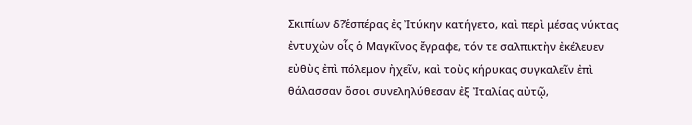Σκιπίων δ?̓ἑσπέρας ἐς Ἰτύκην κατήγετο, καὶ περὶ μέσας νύκτας ἐντυχὼν οἷς ὁ Μαγκῖνος ἔγραφε, τόν τε σαλπικτὴν ἐκέλευεν εὐθὺς ἐπὶ πόλεμον ἠχεῖν, καὶ τοὺς κήρυκας συγκαλεῖν ἐπὶ θάλασσαν ὅσοι συνεληλύθεσαν ἐξ Ἰταλίας αὐτῷ,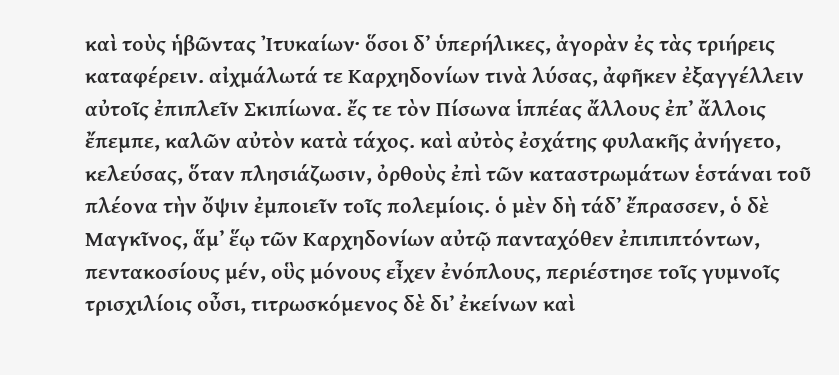καὶ τοὺς ἡβῶντας Ἰτυκαίων· ὅσοι δʼ ὑπερήλικες, ἀγορὰν ἐς τὰς τριήρεις καταφέρειν. αἰχμάλωτά τε Καρχηδονίων τινὰ λύσας, ἀφῆκεν ἐξαγγέλλειν αὐτοῖς ἐπιπλεῖν Σκιπίωνα. ἔς τε τὸν Πίσωνα ἱππέας ἄλλους ἐπʼ ἄλλοις ἔπεμπε, καλῶν αὐτὸν κατὰ τάχος. καὶ αὐτὸς ἐσχάτης φυλακῆς ἀνήγετο, κελεύσας, ὅταν πλησιάζωσιν, ὀρθοὺς ἐπὶ τῶν καταστρωμάτων ἑστάναι τοῦ πλέονα τὴν ὄψιν ἐμποιεῖν τοῖς πολεμίοις. ὁ μὲν δὴ τάδʼ ἔπρασσεν, ὁ δὲ Μαγκῖνος, ἅμʼ ἕῳ τῶν Καρχηδονίων αὐτῷ πανταχόθεν ἐπιπιπτόντων, πεντακοσίους μέν, οὓς μόνους εἶχεν ἐνόπλους, περιέστησε τοῖς γυμνοῖς τρισχιλίοις οὖσι, τιτρωσκόμενος δὲ διʼ ἐκείνων καὶ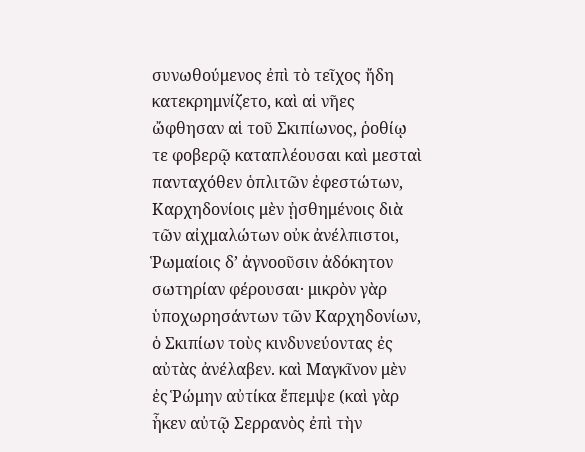συνωθούμενος ἐπὶ τὸ τεῖχος ἤδη κατεκρημνίζετο, καὶ αἱ νῆες ὤφθησαν αἱ τοῦ Σκιπίωνος, ῥοθίῳ τε φοβερῷ καταπλέουσαι καὶ μεσταὶ πανταχόθεν ὁπλιτῶν ἐφεστώτων, Καρχηδονίοις μὲν ᾐσθημένοις διὰ τῶν αἰχμαλώτων οὐκ ἀνέλπιστοι, Ῥωμαίοις δʼ ἀγνοοῦσιν ἀδόκητον σωτηρίαν φέρουσαι· μικρὸν γὰρ ὑποχωρησάντων τῶν Καρχηδονίων, ὁ Σκιπίων τοὺς κινδυνεύοντας ἐς αὐτὰς ἀνέλαβεν. καὶ Μαγκῖνον μὲν ἐς Ῥώμην αὐτίκα ἔπεμψε (καὶ γὰρ ἧκεν αὐτῷ Σερρανὸς ἐπὶ τὴν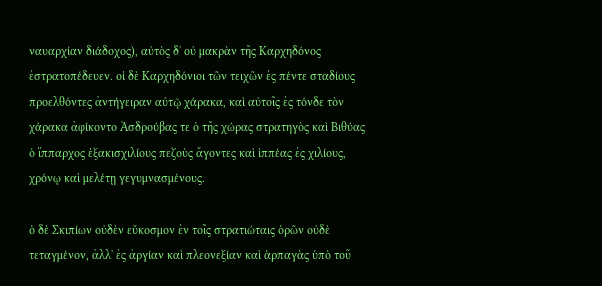ναυαρχίαν διάδοχος), αὐτὸς δʼ οὐ μακρὰν τῆς Καρχηδόνος ἐστρατοπέδευεν. οἱ δὲ Καρχηδόνιοι τῶν τειχῶν ἐς πέντε σταδίους προελθόντες ἀντήγειραν αὐτῷ χάρακα, καὶ αὐτοῖς ἐς τόνδε τὸν χάρακα ἀφίκοντο Ἀσδρούβας τε ὁ τῆς χώρας στρατηγὸς καὶ Βιθύας ὁ ἵππαρχος ἑξακισχιλίους πεζοὺς ἄγοντες καὶ ἱππέας ἐς χιλίους, χρόνῳ καὶ μελέτῃ γεγυμνασμένους.

ὁ δὲ Σκιπίων οὐδὲν εὔκοσμον ἐν τοῖς στρατιώταις ὁρῶν οὐδὲ τεταγμένον, ἀλλʼ ἐς ἀργίαν καὶ πλεονεξίαν καὶ ἁρπαγὰς ὑπὸ τοῦ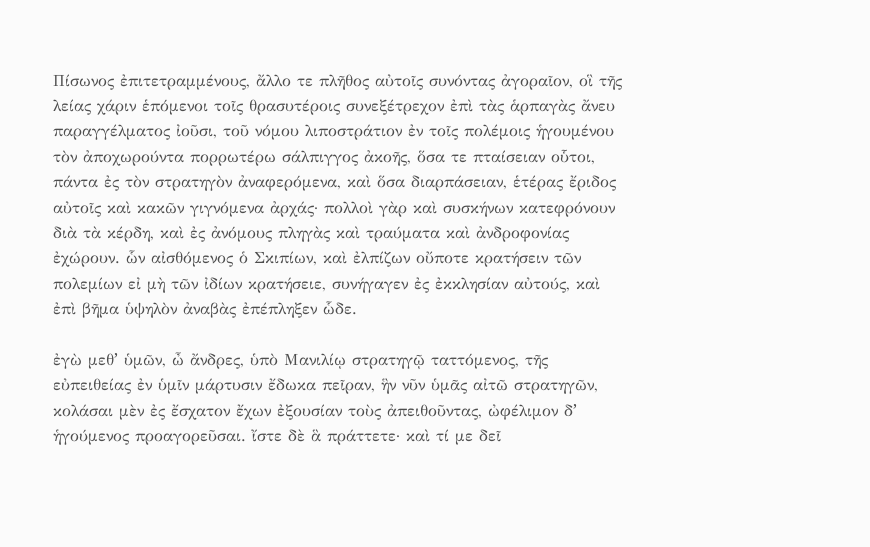Πίσωνος ἐπιτετραμμένους, ἄλλο τε πλῆθος αὐτοῖς συνόντας ἀγοραῖον, οἳ τῆς λείας χάριν ἑπόμενοι τοῖς θρασυτέροις συνεξέτρεχον ἐπὶ τὰς ἁρπαγὰς ἄνευ παραγγέλματος ἰοῦσι, τοῦ νόμου λιποστράτιον ἐν τοῖς πολέμοις ἡγουμένου τὸν ἀποχωρούντα πορρωτέρω σάλπιγγος ἀκοῆς, ὅσα τε πταίσειαν οὗτοι, πάντα ἐς τὸν στρατηγὸν ἀναφερόμενα, καὶ ὅσα διαρπάσειαν, ἑτέρας ἔριδος αὐτοῖς καὶ κακῶν γιγνόμενα ἀρχάς· πολλοὶ γὰρ καὶ συσκήνων κατεφρόνουν διὰ τὰ κέρδη, καὶ ἐς ἀνόμους πληγὰς καὶ τραύματα καὶ ἀνδροφονίας ἐχώρουν. ὧν αἰσθόμενος ὁ Σκιπίων, καὶ ἐλπίζων οὔποτε κρατήσειν τῶν πολεμίων εἰ μὴ τῶν ἰδίων κρατήσειε, συνήγαγεν ἐς ἐκκλησίαν αὐτούς, καὶ ἐπὶ βῆμα ὑψηλὸν ἀναβὰς ἐπέπληξεν ὧδε.

ἐγὼ μεθʼ ὑμῶν, ὦ ἄνδρες, ὑπὸ Μανιλίῳ στρατηγῷ ταττόμενος, τῆς εὐπειθείας ἐν ὑμῖν μάρτυσιν ἔδωκα πεῖραν, ἣν νῦν ὑμᾶς αἰτῶ στρατηγῶν, κολάσαι μὲν ἐς ἔσχατον ἔχων ἐξουσίαν τοὺς ἀπειθοῦντας, ὠφέλιμον δʼ ἡγούμενος προαγορεῦσαι. ἴστε δὲ ἃ πράττετε· καὶ τί με δεῖ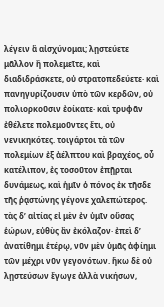λέγειν ἃ αἰσχύνομαι; λῃστεύετε μᾶλλον ἢ πολεμεῖτε, καὶ διαδιδράσκετε, οὐ στρατοπεδεύετε· καὶ πανηγυρίζουσιν ὑπὸ τῶν κερδῶν, οὐ πολιορκοῦσιν ἐοίκατε· καὶ τρυφᾶν ἐθέλετε πολεμοῦντες ἔτι, οὐ νενικηκότες. τοιγάρτοι τὰ τῶν πολεμίων ἐξ ἀέλπτου καὶ βραχέος, οὗ κατέλιπον, ἐς τοσοῦτον ἐπῇρται δυνάμεως, καὶ ἡμῖν ὁ πόνος ἐκ τῆσδε τῆς ῥᾳστώνης γέγονε χαλεπώτερος. τὰς δʼ αἰτίας εἰ μὲν ἐν ὑμῖν οὔσας ἑώρων, εὐθὺς ἂν ἐκόλαζον· ἐπεὶ δʼ ἀνατίθημι ἑτέρῳ, νῦν μὲν ὑμᾶς ἀφίημι τῶν μέχρι νῦν γεγονότων. ἥκω δὲ οὐ λῃστεύσων ἔγωγε ἀλλὰ νικήσων,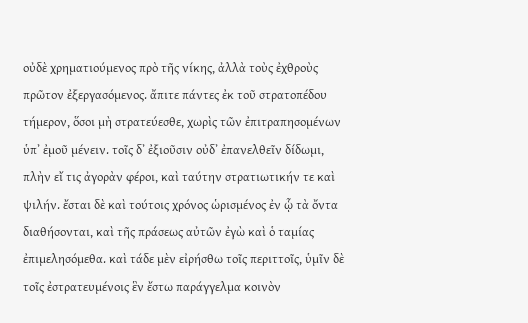οὐδὲ χρηματιούμενος πρὸ τῆς νίκης, ἀλλὰ τοὺς ἐχθροὺς πρῶτον ἐξεργασόμενος. ἄπιτε πάντες ἐκ τοῦ στρατοπέδου τήμερον, ὅσοι μὴ στρατεύεσθε, χωρὶς τῶν ἐπιτραπησομένων ὑπʼ ἐμοῦ μένειν. τοῖς δʼ ἐξιοῦσιν οὐδʼ ἐπανελθεῖν δίδωμι, πλὴν εἴ τις ἀγορὰν φέροι, καὶ ταύτην στρατιωτικήν τε καὶ ψιλήν. ἔσται δὲ καὶ τούτοις χρόνος ὡρισμένος ἐν ᾧ τὰ ὄντα διαθήσονται, καὶ τῆς πράσεως αὐτῶν ἐγὼ καὶ ὁ ταμίας ἐπιμελησόμεθα. καὶ τάδε μὲν εἰρήσθω τοῖς περιττοῖς, ὑμῖν δὲ τοῖς ἐστρατευμένοις ἓν ἔστω παράγγελμα κοινὸν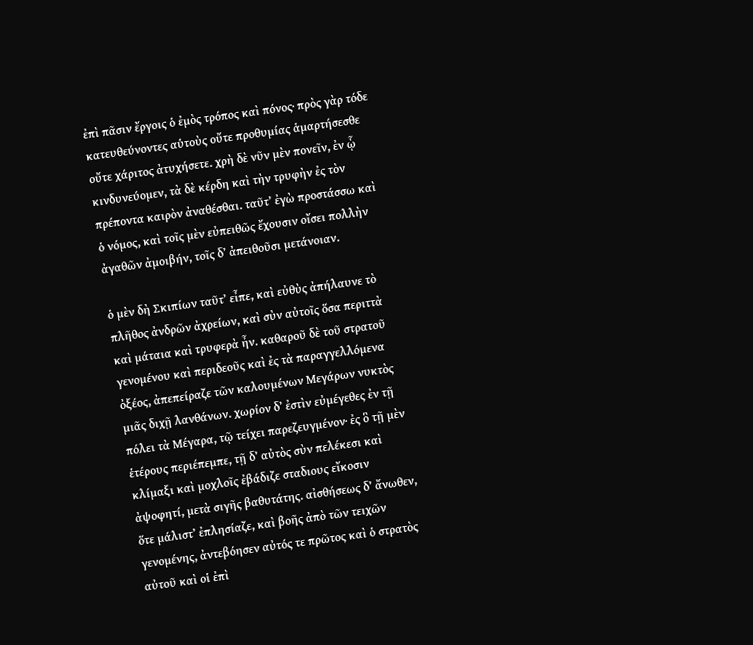ἐπὶ πᾶσιν ἔργοις ὁ ἐμὸς τρόπος καὶ πόνος· πρὸς γὰρ τόδε κατευθεύνοντες αὑτοὺς οὔτε προθυμίας ἁμαρτήσεσθε οὔτε χάριτος ἀτυχήσετε. χρὴ δὲ νῦν μὲν πονεῖν, ἐν ᾧ κινδυνεύομεν, τὰ δὲ κέρδη καὶ τὴν τρυφὴν ἐς τὸν πρέποντα καιρὸν ἀναθέσθαι. ταῦτʼ ἐγὼ προστάσσω καὶ ὁ νόμος, καὶ τοῖς μὲν εὐπειθῶς ἔχουσιν οἴσει πολλὴν ἀγαθῶν ἀμοιβήν, τοῖς δʼ ἀπειθοῦσι μετάνοιαν.

ὁ μὲν δὴ Σκιπίων ταῦτʼ εἶπε, καὶ εὐθὺς ἀπήλαυνε τὸ πλῆθος ἀνδρῶν ἀχρείων, καὶ σὺν αὐτοῖς ὅσα περιττὰ καὶ μάταια καὶ τρυφερὰ ἦν. καθαροῦ δὲ τοῦ στρατοῦ γενομένου καὶ περιδεοῦς καὶ ἐς τὰ παραγγελλόμενα ὀξέος, ἀπεπείραζε τῶν καλουμένων Μεγάρων νυκτὸς μιᾶς διχῇ λανθάνων. χωρίον δʼ ἐστὶν εὐμέγεθες ἐν τῇ πόλει τὰ Μέγαρα, τῷ τείχει παρεζευγμένον· ἐς ὃ τῇ μὲν ἑτέρους περιέπεμπε, τῇ δʼ αὐτὸς σὺν πελέκεσι καὶ κλίμαξι καὶ μοχλοῖς ἐβάδιζε σταδιους εἴκοσιν ἀψοφητί, μετὰ σιγῆς βαθυτάτης. αἰσθήσεως δʼ ἄνωθεν, ὅτε μάλιστʼ ἐπλησίαζε, καὶ βοῆς ἀπὸ τῶν τειχῶν γενομένης, ἀντεβόησεν αὐτός τε πρῶτος καὶ ὁ στρατὸς αὐτοῦ καὶ οἱ ἐπὶ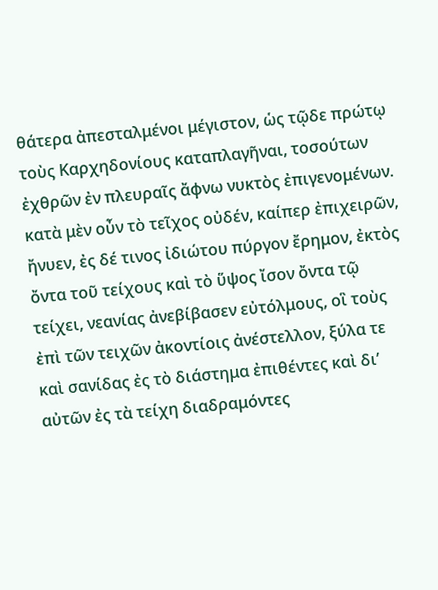θάτερα ἀπεσταλμένοι μέγιστον, ὡς τῷδε πρώτῳ τοὺς Καρχηδονίους καταπλαγῆναι, τοσούτων ἐχθρῶν ἐν πλευραῖς ἄφνω νυκτὸς ἐπιγενομένων. κατὰ μὲν οὖν τὸ τεῖχος οὐδέν, καίπερ ἐπιχειρῶν, ἤνυεν, ἐς δέ τινος ἰδιώτου πύργον ἔρημον, ἐκτὸς ὄντα τοῦ τείχους καὶ τὸ ὕψος ἴσον ὄντα τῷ τείχει, νεανίας ἀνεβίβασεν εὐτόλμους, οἳ τοὺς ἐπὶ τῶν τειχῶν ἀκοντίοις ἀνέστελλον, ξύλα τε καὶ σανίδας ἐς τὸ διάστημα ἐπιθέντες καὶ διʼ αὐτῶν ἐς τὰ τείχη διαδραμόντες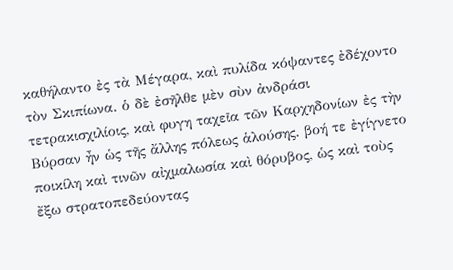καθήλαντο ἐς τὰ Μέγαρα, καὶ πυλίδα κόψαντες ἐδέχοντο τὸν Σκιπίωνα. ὁ δὲ ἐσῆλθε μὲν σὺν ἀνδράσι τετρακισχιλίοις, καὶ φυγη ταχεῖα τῶν Καρχηδονίων ἐς τὴν Βύρσαν ἦν ὡς τῆς ἄλλης πόλεως ἁλούσης. βοή τε ἐγίγνετο ποικίλη καὶ τινῶν αἰχμαλωσία καὶ θόρυβος, ὡς καὶ τοὺς ἔξω στρατοπεδεύοντας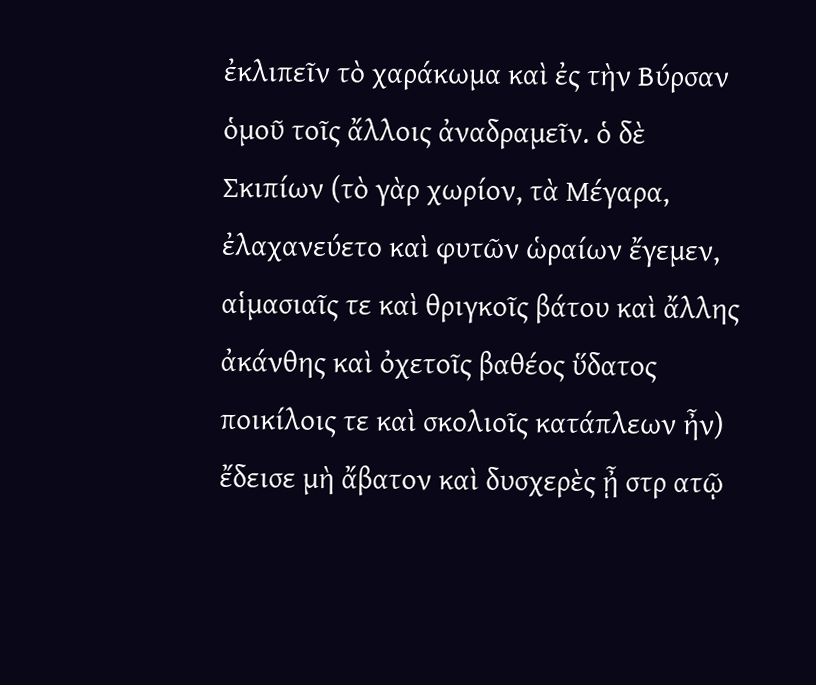ἐκλιπεῖν τὸ χαράκωμα καὶ ἐς τὴν Βύρσαν ὁμοῦ τοῖς ἄλλοις ἀναδραμεῖν. ὁ δὲ Σκιπίων (τὸ γὰρ χωρίον, τὰ Μέγαρα, ἐλαχανεύετο καὶ φυτῶν ὡραίων ἔγεμεν, αἱμασιαῖς τε καὶ θριγκοῖς βάτου καὶ ἄλλης ἀκάνθης καὶ ὀχετοῖς βαθέος ὕδατος ποικίλοις τε καὶ σκολιοῖς κατάπλεων ἦν) ἔδεισε μὴ ἄβατον καὶ δυσχερὲς ᾖ στρ ατῷ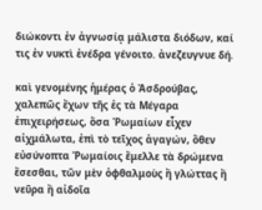διώκοντι ἐν ἀγνωσίᾳ μάλιστα διόδων, καί τις ἐν νυκτὶ ἐνέδρα γένοιτο. ἀνεζευγνυε δή.

καὶ γενομένης ἡμέρας ὁ Ἀσδρούβας, χαλεπῶς ἔχων τῆς ἐς τὰ Μέγαρα ἐπιχειρήσεως, ὅσα Ῥωμαίων εἶχεν αἰχμάλωτα, ἐπὶ τὸ τεῖχος ἀγαγών, ὅθεν εὐσύνοπτα Ῥωμαίοις ἔμελλε τὰ δρώμενα ἔσεσθαι, τῶν μὲν ὀφθαλμοὺς ἢ γλώττας ἢ νεῦρα ἢ αἰδοῖα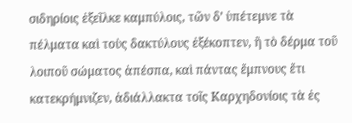σιδηρίοις ἐξεῖλκε καμπύλοις, τῶν δʼ ὑπέτεμνε τὰ πέλματα καὶ τοὺς δακτύλους ἐξέκοπτεν, ἢ τὸ δέρμα τοῦ λοιποῦ σώματος ἀπέσπα, καὶ πάντας ἔμπνους ἔτι κατεκρήμνιζεν, ἀδιάλλακτα τοῖς Καρχηδονίοις τὰ ἐς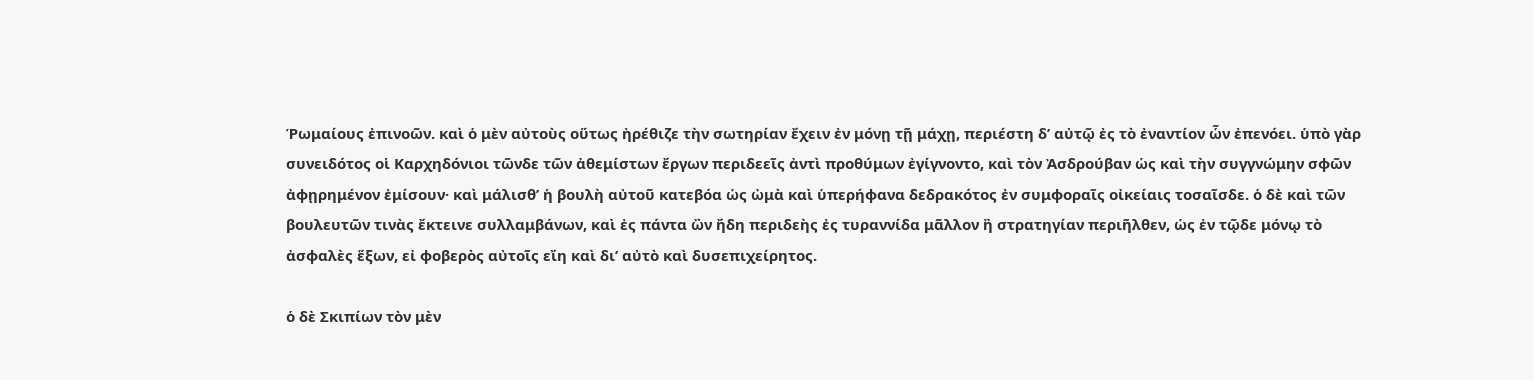Ῥωμαίους ἐπινοῶν. καὶ ὁ μὲν αὐτοὺς οὕτως ἠρέθιζε τὴν σωτηρίαν ἔχειν ἐν μόνῃ τῇ μάχῃ, περιέστη δʼ αὐτῷ ἐς τὸ ἐναντίον ὧν ἐπενόει. ὑπὸ γὰρ συνειδότος οἱ Καρχηδόνιοι τῶνδε τῶν ἀθεμίστων ἔργων περιδεεῖς ἀντὶ προθύμων ἐγίγνοντο, καὶ τὸν Ἀσδρούβαν ὡς καὶ τὴν συγγνώμην σφῶν ἀφῃρημένον ἐμίσουν· καὶ μάλισθʼ ἡ βουλὴ αὐτοῦ κατεβόα ὡς ὠμὰ καὶ ὑπερήφανα δεδρακότος ἐν συμφοραῖς οἰκείαις τοσαῖσδε. ὁ δὲ καὶ τῶν βουλευτῶν τινὰς ἔκτεινε συλλαμβάνων, καὶ ἐς πάντα ὢν ἤδη περιδεὴς ἐς τυραννίδα μᾶλλον ἢ στρατηγίαν περιῆλθεν, ὡς ἐν τῷδε μόνῳ τὸ ἀσφαλὲς ἕξων, εἰ φοβερὸς αὐτοῖς εἴη καὶ διʼ αὐτὸ καὶ δυσεπιχείρητος.

ὁ δὲ Σκιπίων τὸν μὲν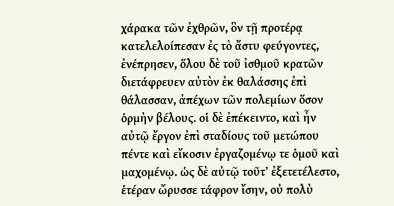χάρακα τῶν ἐχθρῶν, ὃν τῇ προτέρᾳ κατελελοίπεσαν ἐς τὸ ἄστυ φεύγοντες, ἐνέπρησεν, ὅλου δὲ τοῦ ἰσθμοῦ κρατῶν διετάφρευεν αὐτὸν ἐκ θαλάσσης ἐπὶ θάλασσαν, ἀπέχων τῶν πολεμίων ὅσον ὁρμὴν βέλους. οἱ δὲ ἐπέκειντο, καὶ ἦν αὐτῷ ἔργον ἐπὶ σταδίους τοῦ μετώπου πέντε καὶ εἴκοσιν ἐργαζομένῳ τε ὁμοῦ καὶ μαχομένῳ. ὡς δὲ αὐτῷ τοῦτʼ ἐξετετέλεστο, ἑτέραν ὤρυσσε τάφρον ἴσην, οὐ πολὺ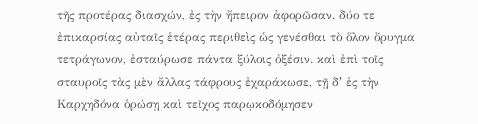τῆς προτέρας διασχών, ἐς τὴν ἤπειρον ἀφορῶσαν. δύο τε ἐπικαρσίας αὐταῖς ἑτέρας περιθεὶς ὡς γενέσθαι τὸ ὅλον ὄρυγμα τετράγωνον, ἐσταύρωσε πάντα ξύλοις ὀξέσιν. καὶ ἐπὶ τοῖς σταυροῖς τὰς μὲν ἄλλας τάφρους ἐχαράκωσε, τῇ δʼ ἐς τὴν Καρχηδόνα ὁρώσῃ καὶ τεῖχος παρῳκοδόμησεν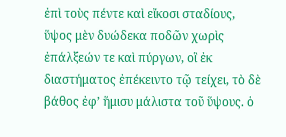ἐπὶ τοὺς πέντε καὶ εἴκοσι σταδίους, ὕψος μὲν δυώδεκα ποδῶν χωρὶς ἐπάλξεών τε καὶ πύργων, οἳ ἐκ διαστήματος ἐπέκειντο τῷ τείχει, τὸ δὲ βάθος ἐφʼ ἥμισυ μάλιστα τοῦ ὕψους. ὁ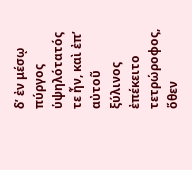δʼ ἐν μέσῳ πύργος ὑψηλότατός τε ἦν, καὶ ἐπʼ αὐτοῦ ξύλινος ἐπέκειτο τετρώροφος, ὅθεν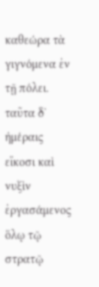καθεώρα τὰ γιγνόμενα ἐν τῇ πόλει. ταῦτα δʼ ἡμέραις εἴκοσι καὶ νυξὶν ἐργασάμενος ὅλῳ τῷ στρατῷ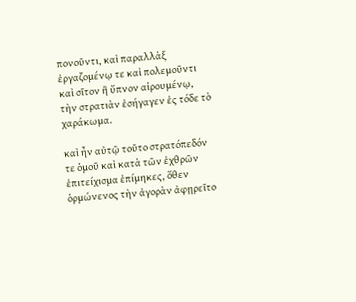πονοῦντι, καὶ παραλλὰξ ἐργαζομένῳ τε καὶ πολεμοῦντι καὶ σῖτον ἢ ὕπνον αἱρουμένῳ, τὴν στρατιὰν ἐσήγαγεν ἐς τόδε τὸ χαράκωμα.

καὶ ἦν αὐτῷ τοῦτο στρατόπεδόν τε ὁμοῦ καὶ κατὰ τῶν ἐχθρῶν ἐπιτείχισμα ἐπίμηκες, ὅθεν ὁρμώνενος τὴν ἀγορὰν ἀφῃρεῖτο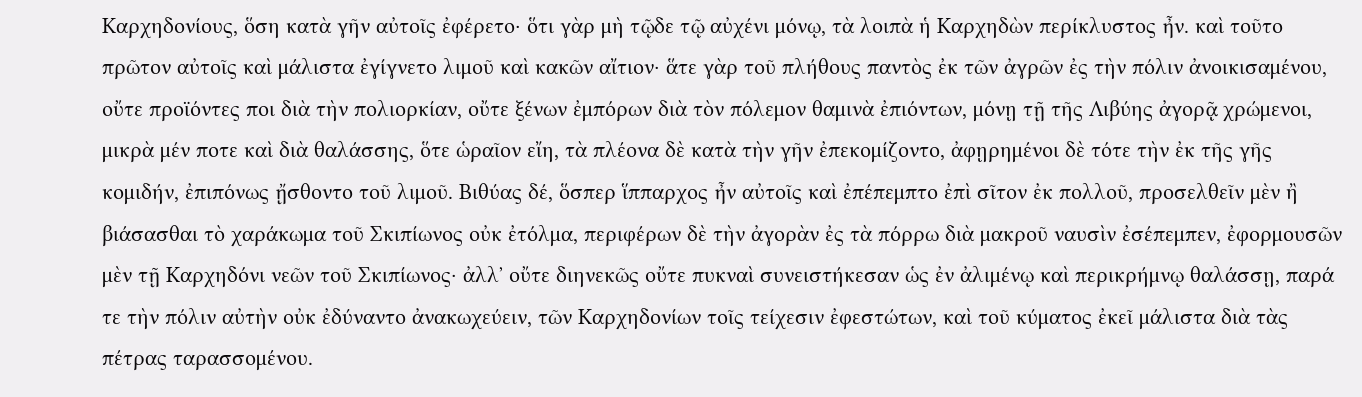Καρχηδονίους, ὅση κατὰ γῆν αὐτοῖς ἐφέρετο· ὅτι γὰρ μὴ τῷδε τῷ αὐχένι μόνῳ, τὰ λοιπὰ ἡ Καρχηδὼν περίκλυστος ἦν. καὶ τοῦτο πρῶτον αὐτοῖς καὶ μάλιστα ἐγίγνετο λιμοῦ καὶ κακῶν αἴτιον· ἅτε γὰρ τοῦ πλήθους παντὸς ἐκ τῶν ἀγρῶν ἐς τὴν πόλιν ἀνοικισαμένου, οὔτε προϊόντες ποι διὰ τὴν πολιορκίαν, οὔτε ξένων ἐμπόρων διὰ τὸν πόλεμον θαμινὰ ἐπιόντων, μόνῃ τῇ τῆς Λιβύης ἀγορᾷ χρώμενοι, μικρὰ μέν ποτε καὶ διὰ θαλάσσης, ὅτε ὡραῖον εἴη, τὰ πλέονα δὲ κατὰ τὴν γῆν ἐπεκομίζοντο, ἀφῃρημένοι δὲ τότε τὴν ἐκ τῆς γῆς κομιδήν, ἐπιπόνως ᾔσθοντο τοῦ λιμοῦ. Βιθύας δέ, ὅσπερ ἵππαρχος ἦν αὐτοῖς καὶ ἐπέπεμπτο ἐπὶ σῖτον ἐκ πολλοῦ, προσελθεῖν μὲν ἢ βιάσασθαι τὸ χαράκωμα τοῦ Σκιπίωνος οὐκ ἐτόλμα, περιφέρων δὲ τὴν ἀγορὰν ἐς τὰ πόρρω διὰ μακροῦ ναυσὶν ἐσέπεμπεν, ἐφορμουσῶν μὲν τῇ Καρχηδόνι νεῶν τοῦ Σκιπίωνος· ἀλλʼ οὔτε διηνεκῶς οὔτε πυκναὶ συνειστήκεσαν ὡς ἐν ἀλιμένῳ καὶ περικρήμνῳ θαλάσσῃ, παρά τε τὴν πόλιν αὐτὴν οὐκ ἐδύναντο ἀνακωχεύειν, τῶν Καρχηδονίων τοῖς τείχεσιν ἐφεστώτων, καὶ τοῦ κύματος ἐκεῖ μάλιστα διὰ τὰς πέτρας ταρασσομένου.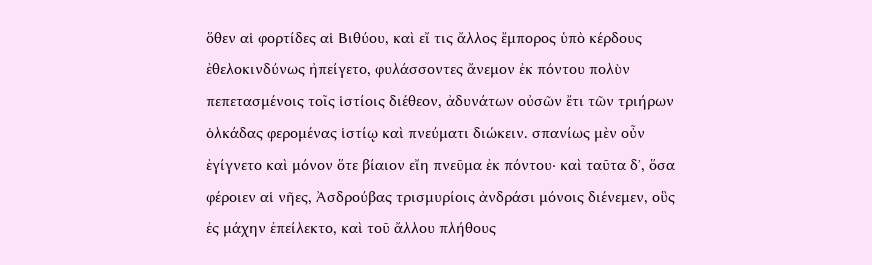ὅθεν αἱ φορτίδες αἱ Βιθύου, καὶ εἴ τις ἄλλος ἔμπορος ὑπὸ κέρδους ἐθελοκινδύνως ἠπείγετο, φυλάσσοντες ἄνεμον ἐκ πόντου πολὺν πεπετασμένοις τοῖς ἱστίοις διέθεον, ἀδυνάτων οὐσῶν ἔτι τῶν τριήρων ὁλκάδας φερομένας ἱστίῳ καὶ πνεύματι διώκειν. σπανίως μὲν οὖν ἐγίγνετο καὶ μόνον ὅτε βίαιον εἴη πνεῦμα ἐκ πόντου· καὶ ταῦτα δʼ, ὅσα φέροιεν αἱ νῆες, Ἀσδρούβας τρισμυρίοις ἀνδράσι μόνοις διένεμεν, οὓς ἐς μάχην ἐπείλεκτο, καὶ τοῦ ἄλλου πλήθους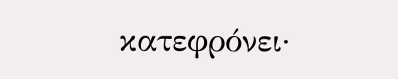κατεφρόνει·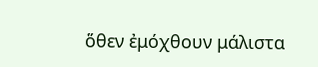ὅθεν ἐμόχθουν μάλιστα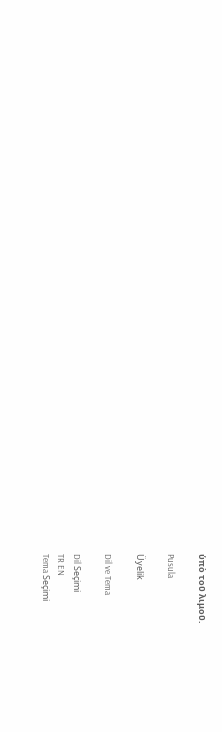ὑπὸ τοῦ λιμοῦ.

Pusula

Üyelik

Dil ve Tema

Dil Seçimi
TR EN
Tema Seçimi